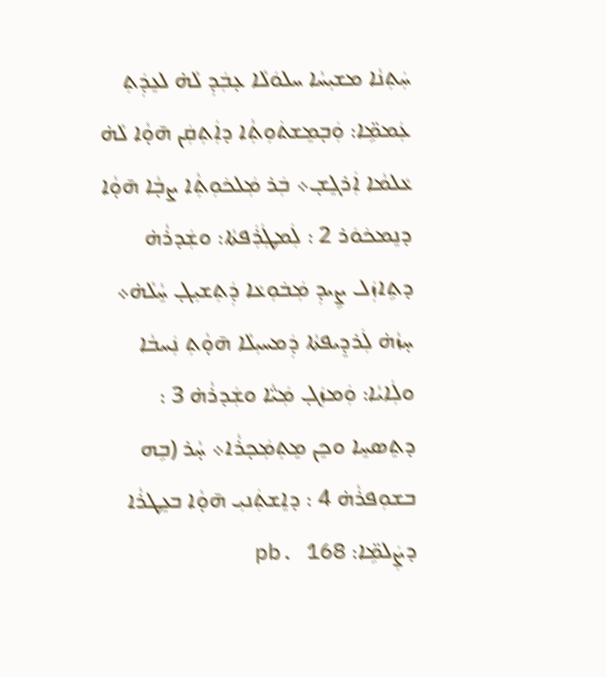ܚܲܬܼܢܵܐ ܡܫܝܼܚܵܐ ܚܠܘܿܠܵܐ ܥ̣ܒܲܕܼ ܠܵܗ̇ ܠܥܸܕܲܬܼ ܥܲܡܡܹ̈ܐ: ܘܲܒ̣ܡܸܫܬ݁ܘܼܬܼܵܐ ܕܐܲܬܼܩܲܢ ܗ̄ܘ̣ܵܐ ܠܵܗ̇ ܥܵܠܡܵܐ ܐܲܪܓܸܫ̣܀ ܒܲܪ ܡܲܠܟ݁ܘܼܬܼܵܐ ܨܒ̣ܵܐ ܗ̄ܘ̣ܵܐ ܕܢܸܡܟ݁ܘܿܪ 2 : ܠܲܡܛܲܪܲܦܬܵܐ: ܘܫܲܕܪܵܗ̇ ܕܬܹܐܙܲܠ ܨܹܝܕܼ ܡܲܒ݁ܘܼܥܵܐ ܕܲܬܼܫܝܼܓ̣ ܚܸܵܠܵܗ̇܀ ܚ̣ܙܵܗ̇ ܠܲܪܕܸܝܦܬܵܐ ܕܲܡܚܝܼܠܵܐ ܗ̄ܘ̣ܵܬܼ ܢܲܚܒܵܐ ܘܠܲܐܝܵܐ: ܘܲܡܙܲܓ̣ ܡܲܝ̈ܵܐ ܘܫܲܕܪܵܗ̇ 3 : ܕܬܸܣܚܸܐ ܘܟܸܢ ܡܸܬܼܡܲܟ̣ܪܵܐ܀ ܚ̣ܵܪ (ܒܹܗ ܒܫܘܼܦܪܵܗ̇ 4 : ܕܐܸܫܬܲܢܝܼ ܗ̄ܘ̣ܵܐ ܒܥܸܛܪܵܐ ܕܨܲܠܡܹ̈ܐ: pb. 168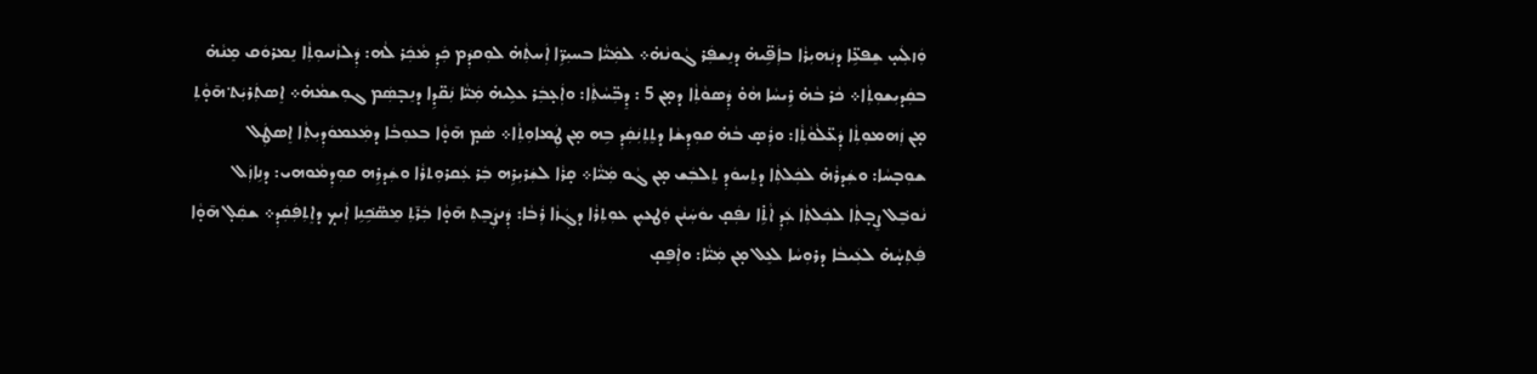ܘܲܙܠܲܚ̣ ܫܸܦܥܹ̈ܐ ܕܢܲܗܝܼܪܵܐ ܒܐܲܦܹ̈ܝܗ̇ ܕܢܸܫܦܲܪ ܓܵܘܢܵܗ̇܀ ܠܡܲܝ̈ܵܐ ܒܚܝܼܪܹ̈ܐ ܐܲܚܬܼܵܗ̇ ܠܘܼܩܕܲܡ ܟܲܕܼ ܡܵܟܲܪ ܠܵܗ: ܕܲܠܙܵܢܝܘܼܬܼܵܐ ܢܸܡܪܘܿܩ ܡܸܢܵܗ̇ ܒܩܲܕܝܼܫܘܼܬܼܵܐ܀ ܟܵܪ ܒܵܗ̇ ܪܹܝܚܵܐ ܗܵܘ̇ ܕܲܣܘܵܬܼܵܐ ܕܡ̣ܢ 5 : ܕܸܒܼ̈ܚܵܬܼܵܐ: ܘܐܲܥ̣ܒܲܪ ܥܠܹܝܗ̇ ܡܲܝ̈ܵܐ ܢܲܩ̈ܕܹܐ ܕܢܸܒ̣ܣܲܡ ܓܘܼܫܡܵܗ̇܀ ܐܸܣܬܲܪܝܲܬ݀ ܗ̄ܘ̣ܵܬܼ ܡ̣ܢ ܙܲܗܡܘܼܬܼܵܐ ܕܲܥ̈ܠܵܘܵܬܼܵܐ: ܘܪܲܣ̣ ܒܵܗ̇ ܩܘܼܕܼܫܵܐ ܕܬܸܬܼܢܲܩܲܕܼ ܒܹܗ ܡ̣ܢ ܛܲܡܐܘܼܬܼܵܐ܀ ܣܵܡ̣ ܗ̄ܘ̣ܵܐ ܒܥܘܼܒܵܐ ܕܡܲܥܡܘܿܕܼܝܼܬܼܵܐ ܐܸܣܛܲܠ ܫܘܼܒ̣ܚܵܐ: ܘܫܲܕܪܵܗ̇ ܠܟܲܠܬܼܵܐ ܕܬܸܚܘܿܕܼ ܬܸܠܒܲܫ ܡ̣ܢ ܓܵܘ ܡܲܝ̈ܵܐ܀ ܩ̣ܪܵܐ ܠܫܲܪܝܼܪܹܗ ܒܲܪ ܥܲܩܪܘܼܬܪܵܐ ܘܫܲܕܪܹܗ ܩܘܼܕܼܡܵܘܗܝ: ܕܢܹܐܙܲܠ ܢܵܘܒܸ݁ܠ ܨܸܒ̣ܬܼܵܐ ܠܟܲܠܬܼܵܐ ܥܲܕܼ ܐܵܬܹ̇ܐ ܢܦܲܩ̣ ܝܘܿܚܲܢܵܢ ܘܲܛܥܝܼܢ ܥܘܼܬܼܪܵܐ ܕܓܲܙܵܐ ܪܲܒܵܐ: ܕܲܢܨܲܒܸܬܼ ܗ̄ܘ̣ܵܐ ܒܲܪ̄ܬܼ ܡܸܣ̈ܟܹ݁ܢܹܐ ܐܲܝܟ̣ ܕܐܸܬܼܦܲܩܲܕܼ܀ ܫܩܲܠ̣ ܗ̄ܘ̣ܵܐ ܦܲܬܼܚ̣ܵܗ̇ ܠܥܲܝܒܵܐ ܕܪܘܼܚܵܐ ܠܥܸܠ ܡ̣ܢ ܡܲܝ̈ܵܐ: ܘܐܲܦܸܩ̣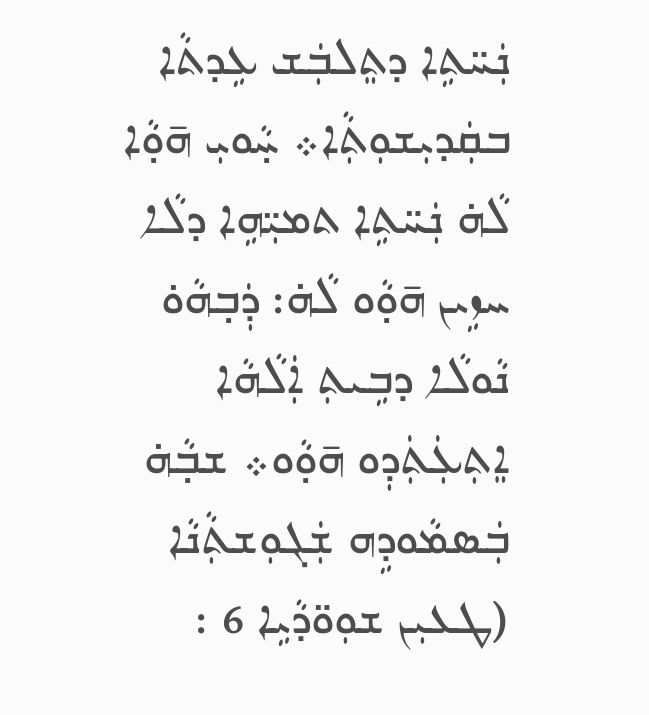ܢܲܚ̈ܬܹܐ ܕܬܸܠܒܲܫ ܥܹܕܬܵܐ ܒܩܲܕܝܼܫܘܼܬܼܵܐ܀ ܚ̣ܵܘܝܼ ܗ̄ܘ̣ܵܐ ܠܵܗ̇ ܢܲܚ̈ܬܹܐ ܬܡܝܼ̈ܗܹܐ ܕܠܵܐ ܚܙܹܝܢ ܗ̄ܘ̣ܵܘ ܠܵܗ̇: ܕܲܒ̣ܗܵܘ̇ ܢܵܘܠܵܐ ܕܒܹܝܬܼ ܐܲܠܵܗܵܐ ܐܸܬܼܥܲܬܲܕܼܘ ܗ̄ܘ̣ܵܘ܀ ܫܒ̣ܵܗ̇ ܒܲܣܡܵܘܕܹܗ ܫܲܓܘܼܫܬܼܵܢܵܐ (ܛܥܝܼܢ ܫܘܼܘ̈ܕܵܝܹܐ 6 :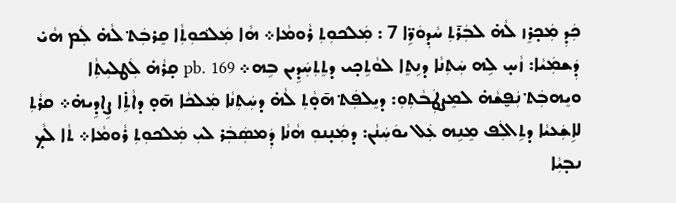ܟܲܕܼ ܡܲܟ̣ܪܸܙ ܠܵܗ̇ ܠܒܲܪ̄ܬܼ ܚܵܕܼܘܿܪܹ̈ܐ 7 : ܡܲܠܟ݁ܘܼܬܼ ܪܵܘܡܵܐ܀ ܗܵܐ ܡܲܠܟ݁ܘܼܬܼܵܐ ܩܸܪܒܲܬ݀ ܠܵܗ̇ ܠܲܡ ܗܵܝ̇ ܕܲܫܡܲܝܵܐ: ܙܵܚ̣ ܠܹܗ ܚܲܬܼܢܵܐ ܕܢܹܬܸܐ ܠܘܵܬܹܟ̣ܝ ܕܬܸܬܼܚܲܕܹܝܢ ܒܹܗ܀ pb. 169 ܩ̣ܪܵܗ̇ ܠܲܛܠܝܼܬܼܵܐ ܘܝܸܗܒܲܬ݀ ܢܲܦ̮ܫܵܗ̇ ܠܡܸܨܛܲܒܵܬܼܘܼ: ܕܝܸܠܦܲܬ݀ ܗ̄ܘ̣ܵܬܼ ܠܵܗ̇ ܕܚܲܬܼܢܵܐ ܡܲܠܟܵܐ ܗ̄ܘ̣ ܕܐܵܬܹ̇ܐ ܨܹܐܕܹܝܗ̇܀ ܩܪܵܬܼ ܠܐܹܫܲܥܝܵܐ ܕܬܹܐܠܲܦ ܡܸܢܹܗ ܥܲܠ ܝܘܿܚܲܢܵܢ: ܕܡܲܢ̣ܢܘܼ ܗܵܢܵܐ ܕܲܡܣܲܒܲܪ ܠܝܼ ܡܲܠܟ݁ܘܼܬܼ ܪܵܘܡܵܐ܀ ܬܵܐ ܠܵܟ̣ ܢܒ̣ܝܼܵܐ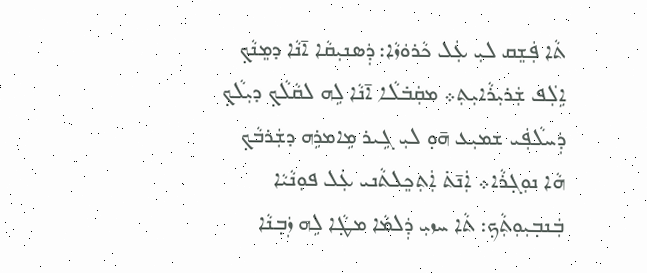ܬܵܐ ܦܲܫܸܩ ܠܝܼ ܥܲܠ ܟܵܪܘܿܙܵܐ: ܕܲܣܢܝܼܩܵܐ ܐ̄ܢܵܐ ܕܡܸܢܵܟ̣ ܐܹܠܲܦ ܫܲܪܝܼܪܵܐܝܼܬܼ܀ ܡܩܲܒ݁ܠܵܐ ܐ̄ܢܵܐ ܠܹܗ ܠܩܵܠܵܟ̣ ܕܝܼܠܵܟ̣ ܕܲܚܠܵܦܲܝ ܫܡܝܼܥ ܗ̄ܘ̣ ܠܝܼ ܓܹܝܪ ܡܹܐܡܪܹܗ ܕܫܲܪܒܵܟ̣ ܗܵܐ ܢܘܼܓ̣ܪܵܐ܀ ܐܲܢ̄ܬ݁ ܐܲܬܼܟܸܠܬܵܢܝ ܥܲܠ ܦܘܼܢܵܝܵܐ ܒܲܢܒ̣ܝܼܘܼܬܼܵܟ̣: ܬܵܐ ܚܙܝܼ ܕܲܠܡܵܐ ܡܛ̣ܵܐ ܠܹܗ ܙܲܒ̣ܢܵܐ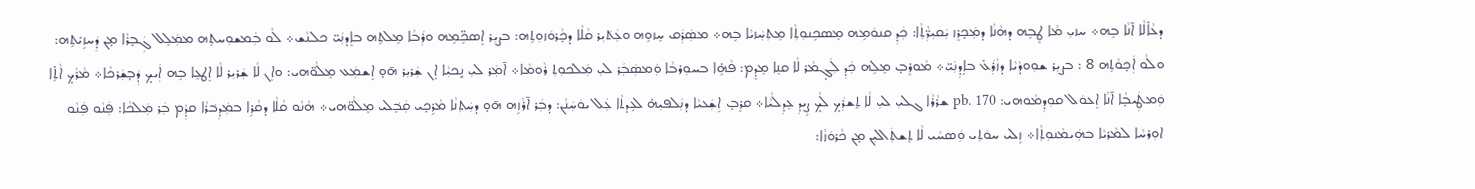ܕܥܵܐ̇ܠܵܐ ܐ̄ܢܵܐ ܒܹܗ܀ ܚܙܝܼ ܡܵܐ ܛܸܒܹܗ ܕܗܵܢܵܐ ܕܡܲܟ̣ܪܸܙ ܝܲܩܝܼܪܼ̈ܵܬܼܵܐ: ܟܲܕܼ ܩܢܘܿܡܹܗ ܡܸܣܟܹܢܘܼܬܼܵܐ ܡܸܬܼܚܲܙܝܵܐ ܒܹܗ܀ ܡܣܲܪܲܩ ܚܸܙܘܹܗ ܘܥܲܬ݁ܝܼܪ ܩܵܠܵܐ ܕܟ̣ܵܪܘܿܙܘܼܬܹܗ: ܒܨܝܼܪ ܐܸܣܟܹ̈ܡܹܗ ܘܪܲܒܵܐ ܡܸܠܬܹܗ ܒܐܸܕܢܲܝ̈ ܟܠܢܵܫ܀ ܠܵܘ ܒܲܡܫܘܼܚܬܹܗ ܡܡܲܠܸܠ ܓܲܒ̣ܪܵܐ ܡ̣ܢ ܕܲܚܙܹܝ̇ܬܹܗ: ܘܠܵܘ ܐܲܟ̣ܘܵܬܹܗ 8 : ܒܨܝܼܪ ܫܘܼܘܕܵܝܵܐ ܕܙܵܪܲܥ̇ ܒܐܸܕܼܢܲܝ̈܀ ܡܵܘܪܸܒ̣ ܡܸܠܹܗ ܟܲܕܼ ܠܲܓ̣ܡܵܪ ܠܵܐ ܩܢܸܐ ܡܸܕܸܡ: ܦܵܗܹ̇ܐ ܒܚܘܼܪܒܵܐ ܘܲܡܣܲܒܲܪ ܠܝܼ ܡܲܠܟ݁ܘܼܬܼ ܪܵܘܡܵܐ܀ ܐ̄ܡܲܪ ܠܝܼ ܢܻܟܝܼܵܐ ܐܸܢ ܫܲܪܝܼܪ ܗ̄ܘ̣ ܐܸܫܡܲܥ ܡܸܠܵܘ̈ܗܝ: ܘܐܸܢ ܠܵܐ ܫܲܪܝܼܪ ܠܵܐ ܐܸܛܥܸܐ ܒܹܗ ܐܲܝܟ̣ ܕܲܒ̣ܫܲܪܟܵܐ܀ ܡܵܪܵܟ̣ ܐܵܬܹ̇ܐ ܘܲܡܛܲܝܒ̣ܵܐ ܐ̄ܢܵܐ ܐܸܥܘܿܠ ܩܘܼܕܼܡܵܘܗܝ: pb. 170 ܫܪܵܪܵܐ ܓܠܝܼ ܠܝܼ ܠܵܐ ܬܸܫܪܲܟ̣ ܠܵܟ̣ ܨܹܝܕܼ ܥܸܕܼܠܵܝܵܐ܀ ܩܪܸܒ̣ ܐܹܫܲܥܝܵܐ ܕܢܲܠܦܝܼܗ̇ ܠܥܹܕܬܵܐ ܥܲܠ ܝܘܿܚܲܢܵܢ: ܕܒܲܪ ܐ̄ܪܵܙܹܗ ܗ̄ܘ̣ ܕܚܲܬܼܢܵܐ ܡܵܪܹܟ̣ܝ ܩܲܒܸ݁ܠܝ ܡܸܠܵܘ̈ܗܝ܀ ܗܵܢܵܘ ܩܵܠܵܐ ܕܩܵܪܹܐ ܒܡܲܕܼܒ݁ܪܵܐ ܩܕܼܵܡ ܒܲܪ ܡܲܠܟܵܐ: ܦܲܢܵܘ ܦܲܢܵܘ ܐܘܼܪܚܵܐ ܠܡܵܪܝܵܐ ܒܗܲܝܡܵܢܘܼܬܼܵܐ܀ ܙܸܠܝ ܚܘܿܬܼܝ ܘܲܣܚܵܝ ܠܵܐ ܬܸܫܬܲܐܠܝܼܢ ܡ̣ܢ ܟܵܪܘܿܙܵܐ: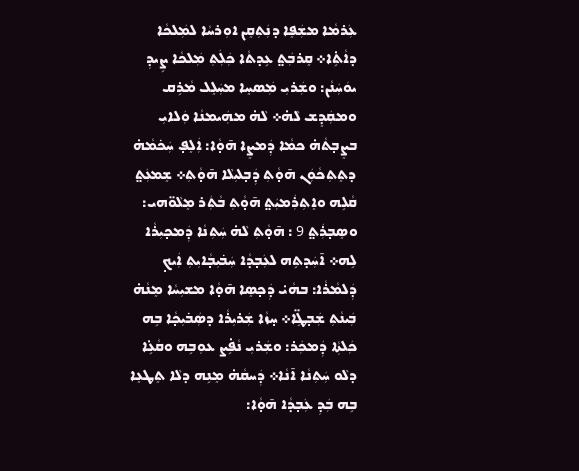ܥܲܪܡܵܐ ܡܫܲܦܸܐ ܕܢܲܬܼܩܸܢ ܐܘܼܪܚܵܐ ܠܡܲܠܟܵܐ ܕܐܵܬܹ̇ܐ܀ ܩܸܪܒܲܬ݀ ܥܹܕܬܵܐ ܟܲܠܲܬܼ ܡܲܠܟܵܐ ܨܹܝܕܼ ܝܘܿܚܲܢܵܢ: ܘܫܲܪܝܼ ܡܲܣܚܸܐ ܡܚܲܠܸܠ ܡܵܪܹܩ ܘܡܩܲܕܸܫ ܠܵܗ̇܀ ܠܵܗ̇ ܡܗܲܝܡܢܵܐ ܘܲܠܐܝܼ ܒܨܸܒ̣ܬܵܗ̇ ܟܡܵܐ ܕܲܡܨܸܐ ܗ̄ܘ̣ܵܐ: ܐܲܠܸܦ̣ ܚܲܟ݁ܡܵܗ̇ ܕܬܸܬܼܟܵܘܲܢ ܗ̄ܘ̣ܵܬܼ ܕܲܒ̣ܠܝܼܠܵܐ ܗ̄ܘ̣ܵܬܼ܀ ܫܸܡܥܲܬ݀ ܩܵܠܹܗ ܘܐܸܬܼܪܲܡܝܲܬ݀ ܗ̄ܘ̣ܵܬܼ ܒܵܬܲܪ ܡܸܠܵܘ̈ܗܝ: ܘܣܸܒ̣ܪܲܬ݀ 9 : ܗ̄ܘ̣ܵܬܼ ܠܵܗ̇ ܚܲܬܼܢܵܐ ܕܲܡܟ̣ܝܼܪܵܐ ܠܹܗ܀ ܐ̄ܚܲܕܬܹܗ ܠܥܲܒ̣ܕܵܐ ܚܲܒ݁ܝܼܒ̣ܵܐܝܼܬܼ ܐܲܝܟ̣ ܕܲܠܡܵܪܵܐ: ܒܗܵܝ̇ ܕܲܟ̣ܣܸܐ ܗ̄ܘ̣ܵܐ ܡܫܝܼܚܵܐ ܡܸܢܵܗ̇ ܒܲܝܢܵܬܼ ܫܲܒ̣ܛܹ̈ܐ܀ ܚ̣ܙܵܐ ܫܲܪܝܼܪܵܐ ܕܣܲܒ݁ܝܼܟ̣ܵܐ ܒܹܗ ܟܲܠܬܼܵܐ ܕܲܡܟܲܪ: ܘܫܲܪܝܼ ܢܵܦܹ̇ܨ ܥܘܼܒܹܗ ܘܩܵܥܹ̇ܐ ܕܠܵܘ ܚܲܬܼܢܵܐ ܐ̄ܢܵܐ܀ ܕܲܚܩܵܗ̇ ܡܸܢܹܗ ܕܠܵܐ ܬܸܛܥܸܐ ܒܹܗ ܒܲܕܼ ܥܲܒ̣ܕܵܐ ܗ̄ܘ̣ܵܐ: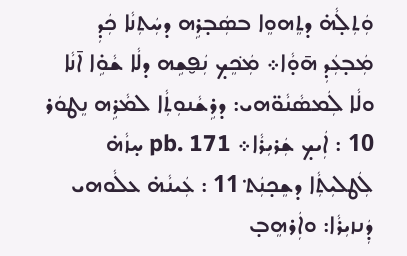ܘܲܬܼܠ̣ܵܗ̇ ܕܬܸܗܘܸܐ ܒܣܲܒ̣ܪܹܗ ܕܚܲܬܼܢܵܐ ܟܲܕܼ ܡܲܒ̣ܥܲܕܼ ܗ̄ܘ̣ܵܐ܀ ܡܲܟܸ݁ܟ̣ ܢܲܦ̮ܫܹܗ ܕܠܵܐ ܫܵܘܹ̇ܐ ܐ̄ܢܵܐ ܘܠܵܐ ܠܲܡܣܵܢܵܘ̈ܗܝ: ܕܪܹܫܵܢܘܼܬܼܵܐ ܠܡܵܪܹܗ ܢܸܛܘܿܪ 10 : ܐܲܝܟ̣ ܫܲܪܝܼܪܵܐ܀ pb. 171 ܚ̣ܙܵܗ̇ ܠܲܛܠܝܼܬܼܵܐ ܕܫܸܟ̣ܢܲܬ݀ 11 : ܥܲܝܢܵܗ̇ ܥܠܵܘܗܝ ܕܲܢܙܝܼܪܵܐ: ܘܐܲܪܗܸܒ̣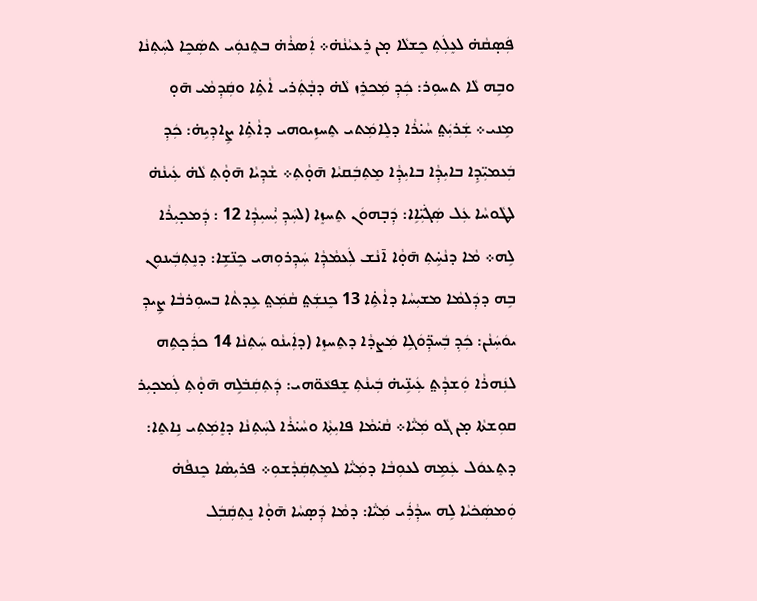ܦܲܣ̣ܩܵܗ̇ ܠܥܸܠܲܬܼ ܟܸܫܠܵܐ ܡ̣ܢ ܪܸܥܝܵܢܵܗ̇܀ ܐܲܣܪܵܗ̇ ܒܬܸܢܘܲܝ ܬܣܲܟܸܐ ܠܚܲܬܼܢܵܐ ܘܒܹܗ ܠܵܐ ܬܚܘܼܪ: ܟܲܕܼ ܡܲܟܪܸܙ ܠܵܗ̇ ܕܒ̣ܵܬܲܪܝ ܐܵܬܹ̇ܐ ܘܩܲܕܼܡܵܝ ܗ̄ܘ̣ ܡܹܢܝ܀ ܫܲܪܝܲܬ݀ ܚܵܝ̇ܪܵܐ ܕܠܸܐܡܲܬܝ ܬܸܚܙܹܝܘܗܝ ܕܐܵܬܹ̇ܐ ܨܹܐܕܼܝܹܗ̇: ܟܲܕܼ ܒܲܥܡܝܼ̈ܕܹܐ ܒܐܝܼܕܼܵܐ ܒܐܝܼܕܼܵܐ ܡܸܬܼܒܲܩܝܵܐ ܗ̄ܘ̣ܵܬܼ܀ ܫܵܕܼܝܵܐ ܗ̄ܘ̣ܵܬܼ ܠܵܗ̇ ܥܲܝܢܵܗ̇ ܠܛܵܘܚܵܐ ܥܲܠ ܣܲܓ݁ܝܼ̈ܐܹܐ: ܕܲܒ̣ܗܘܿܢ ܬܸܚܙܸܐ (ܠܚܲܕܼ ܝܑܼܚܝܼܕܼܵܐ 12 : ܕܲܡܟ̣ܝܼܪܵܐ ܠܹܗ܀ ܡܵܐ ܕܢܵܚܹ̇ܬܼ ܗ̄ܘ̣ܵܐ ܐ̄ܢܵܫ ܠܲܥܡܵܕܼܵܐ ܚܲܕܼܪܘܼܗܝ ܟܸܢ̈ܫܹܐ: ܕܢܸܬܼܒܲܝܢܘܼܢ ܒܹܗ ܕܕܲܠܡܵܐ ܡܫܝܼܚܵܐ ܕܐܵܬܹ̇ܐ 13 ܟܸܢܫܲܬ݀ ܩܵܡܲܬ݀ ܥܹܕܬܵܐ ܒܚܘܼܪܒܵܐ ܨܹܝܕܼ ܝܘܿܚܲܢܵܢ: ܟܲܕܼ ܒܲܚܕܼ̈ܘܿܓܹܐ ܡܲܨܕܵܐ ܕܬܸܚܙܸܐ (ܕܐܲܝܢܵܘ ܚܲܬܼܢܵܐ 14 ܟܪܲܟ̣ܬܹܗ ܠܢܲܗܪܵܐ ܘܲܫܕܼܵܬ݀ ܥܲܝܢܹ̈ܝܗ̇ ܒܲܝܢܵܬܼ ܫܸܦܥܵܘ̈ܗܝ: ܕܲܬܼܩܲܒ݁ܠܹܗ ܗ̄ܘ̣ܵܬܼ ܠܲܡܟ̣ܝܼܪ ܩܘܼܫܬܵܐ ܡ̣ܢ ܓܵܘ ܡܲܝ̈ܵܐ܀ ܩܵܝ̇ܡܵܐ ܦܐܝܼܬܼܵܐ ܘܚܵܝ̇ܪܵܐ ܠܚܲܬܼܢܵܐ ܕܐܸܡܲܬܼܝ ܢܹܐܬܸܐ: ܕܬܸܥܘܿܠ ܥܲܡܹܗ ܠܥܘܼܒܵܐ ܕܡܲܝ̈ܵܐ ܠܡܸܬܼܩܲܕܵܫܘܼ܀ ܦܪܝܼܣܵܐ ܟܸܢܦܵܗ̇ ܘܲܡܣܲܟ݁ܝܵܐ ܠܹܗ ܚܕܼܵܪܲܝ ܡܲܝ̈ܵܐ: ܕܡܵܐ ܕܲܣ̣ܚܵܐ ܗ̄ܘ̣ܵܐ ܢܸܬܼܩܲܒܲܠ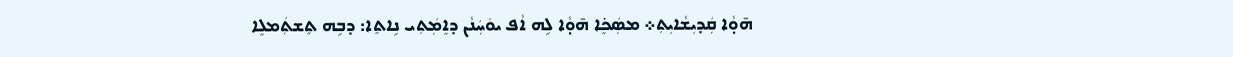ܗ̄ܘ̣ܵܐ ܩܲܕܝܼܫܵܐܝܼܬܼ܀ ܡܣܲܟܸ݁ܐ ܗ̄ܘ̣ܵܐ ܠܹܗ ܐܵܦ ܝܘܿܚܲܢܵܢ ܕܐܸܡܲܬܼܝ ܢܹܐܬܸܐ: ܕܒܹܗ ܬܸܫܬܲܡܠܸܐ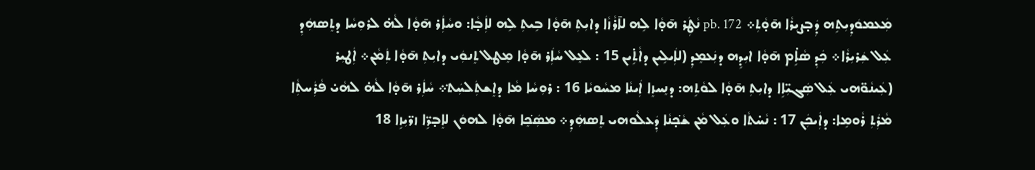ܡܲܥܡܘܿܕܼܝܼܬܹܗ ܕܲܒ̣ܨܝܼܪܵܐ ܗ̄ܘ̣ܵܬܼ܀ pb. 172 ܢܵܛܲܪ ܗ̄ܘ̣ܵܐ ܠܹܗ ܠܐ̄ܪܵܙܵܐ ܕܐܝܼܬܼ ܗ̄ܘ̣ܵܐ ܒܹܝܬܼ ܠܹܗ ܠܐܲܒ̣ܵܐ: ܘܚܵܐܲܪ ܗ̄ܘ̣ܵܐ ܠܵܗ̇ ܠܪܘܼܚܵܐ ܕܬܸܣܗܲܕܼ ܥܲܠ ܫܲܪܝܼܪܵܐ܀ ܟܲܕܼ ܣܵܐܹ̇ܡ ܗ̄ܘ̣ܵܐ ܐܝܼܕܹܗ ܕܢܲܥܡܸܕܼ (ܠܐܲܝܠܹܝܢ ܕܐܵܬܹ̇ܝܢ 15 : ܠܥܸܠ ܚܵܐܲܪ ܗ̄ܘ̣ܵܐ ܡܸܛܠ ܬܸܢܘܲܝ ܕܐܝܼܬܼ ܗ̄ܘ̣ܵܐ ܬܲܡܵܢ܀ ܐܲܛܝܼܪ (ܥܲܝܢܵܘ̈ܗܝ ܥܲܠ ܣܲܓܝܼ̈ܐܹܐ ܕܐܝܼܬܼ ܗ̄ܘ̣ܵܐ ܠܘܵܬܹܗ: ܕܢܸܚܙܸܐ ܐܲܝܢܵܐ ܡܚܵܘܝܵܐ 16 : ܪܘܼܚܵܐ ܡܵܐ ܕܐܸܫܬܲܠܚܲܬ݀܀ ܚܵܐܲܪ ܗ̄ܘ̣ܵܐ ܠܵܗ̇ ܠܗܵܝ̇ ܦܵܪܲܚܬܼܵܐ ܡܵܪܲܬܼ ܪܵܘܡܹܐ: ܕܐܲܝܟܲܢ 17 : ܢܵܚ̇ܬܵܐ ܘܥܲܠ ܡܵܢ ܫܵܟ̣݁ܢܵܐ ܕܲܥܠܵܘܗܝ ܬܸܣܗܲܕܼ܀ ܡܣܲܟܸ݁ܐ ܗ̄ܘ̣ܵܐ ܠܗܘܿܢ ܠܐܸܒ̣ܪܹ̈ܐ ܙܪ̈ܝܼܙܹܐ 18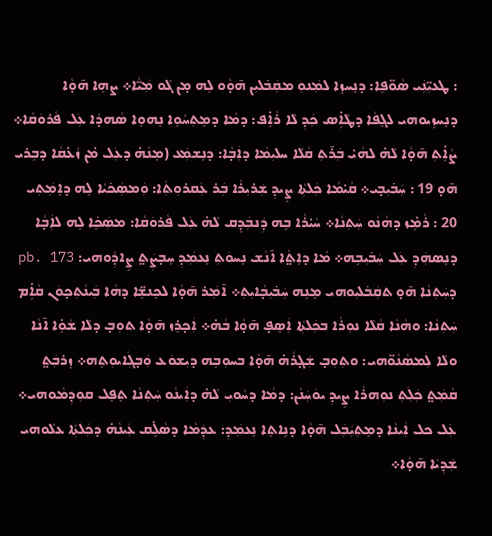: ܛܥܝܼ̈ܢܲܝ ܣܵܘ̈ܦܹܐ: ܕܢܸܚܙܸܐ ܠܡܲܢܘܼ ܡܩܲܒ݁ܠܝܼܢ ܗ̄ܘ̣ܵܘ ܠܹܗ ܡ̣ܢ ܓܵܘ ܡܲܝ̈ܵܐ܀ ܨܗܸܐ ܗ̄ܘ̣ܵܐ ܕܢܸܚܙܹܝܘܗܝ ܠܓܸܦܵܐ ܕܛܵܐܹ̇ܣ ܟܲܕܼ ܠܵܐ ܪܵܐܹ̇ܦ: ܕܡܵܐ ܕܡܸܬܼܚܵܘܸܐ ܢܸܗܘܸܐ ܣܵܗܕܵܐ ܥܲܠ ܦܵܪܘܿܩܵܐ܀ ܨܵܐܹ̇ܬܼ ܗ̄ܘ̣ܵܐ ܠܵܗ̇ ܠܗܵܝ̇ ܒܲܪ̄ܬܼ ܩܵܠܵܐ ܚܠܝܼܡܵܐ ܕܐܲܒ̣ܵܐ: ܕܢܸܫܡܲܥ (ܡܸܢܵܗ̇ ܕܥܲܠ ܡ̇ܢ ܙܵܥ̇ܩܵܐ ܕܒܹܪܝ ܗ̄ܘ̣ 19 : ܚܲܒ݁ܝܼܒ̣ܝ܀ ܩܵܝ̇ܡܵܐ ܟܲܠܬܼܵܐ ܨܹܝܕܼ ܫܲܪܝܼܪܵܐ ܒܲܪ ܥܲܩܪܘܼܬܼܵܐ: ܘܲܡܣܲܟ݁ܝܵܐ ܠܹܗ ܕܐܸܡܲܬܼܝ 20 : ܪܵܡܹ̇ܙ ܕܗܵܢܵܘ ܚܲܬܼܢܵܐ܀ ܚܵܝ̇ܪܵܐ ܒܹܗ ܕܲܢܒܲܕܸܩ ܠܵܗ̇ ܥܲܠ ܦܵܪܘܿܩܵܐ: ܡܣܲܟܸ݁ܐ ܠܹܗ ܠܐܲܒ̣ܵܐ ܕܢܸܣܗܲܕܼ ܥܲܠ ܚܲܒ݁ܝܼܒܹܗ܀ ܡܵܐ ܕܐܸܬ݀ܵܐ ܐ̄ܢܵܫ ܢܸܚܘܿܬܼ ܢܸܥܡܲܕܼ ܚܸܒ̣ܨܲܬ݀ ܨܹܐܕܼܵܘܗܝ: pb. 173 ܕܚܲܬܼܢܵܐ ܗ̄ܘ̣ ܬܩܲܒ݁ܠܝܼܘܗܝ ܡܸܢܹܗ ܚܲܒ݁ܝܼܒ̣ܵܐܝܼܬܼ܀ ܐ̄ܡܲܪ ܗ̄ܘ̣ܵܐ ܠܟܸܢܫܹ̈ܐ ܕܗܵܐ ܒܲܝܢܵܬܼܟ̣ܘܿܢ ܩܵܐܹ̇ܡ ܚܲܬܼܢܵܐ: ܘܗܵܢܵܐ ܩܵܠܵܐ ܢܘܼܪܵܐ ܒܟܲܠܬܼܵܐ ܐܲܣܸܦ̣ ܗ̄ܘ̣ܵܐ ܒܵܗ̇܀ ܐܲܟ̣ܪܸܙ ܗ̄ܘ̣ܵܐ ܬܘܼܒ̣ ܕܠܵܐ ܫܵܘܹ̇ܐ ܐ̄ܢܵܐ ܘܠܵܐ ܠܲܡܣܵܢܵܘ̈ܗܝ: ܘܬܼܘܼܒ̣ ܫܲܓ̣ܪܵܗ̇ ܗ̄ܘ̣ܵܐ ܒܚܘܼܒܹܗ ܕܝܼܫܘܿܥ ܘܲܒ̣ܓܲܐܝܘܼܬܹܗ܀ ܙܸܪܒܲܬ݀ ܩܵܡܲܬ݀ ܟܲܠܲܬܼ ܢܘܼܗܪܵܐ ܨܹܝܕܼ ܝܘܿܚܲܢܵܢ: ܕܡܵܐ ܕܚܵܘܝܼ ܠܵܗ̇ ܕܐܲܝܢܵܘ ܚܲܬܼܢܵܐ ܬܸܦܸܠ ܩܘܼܕܼܡܵܘܗܝ܀ ܥܲܠ ܟܠ ܐܲܝܢܵܐ ܕܡܸܬܼܝܲܒܲܠ ܗ̄ܘ̣ܵܐ ܕܢܹܐܬܸܐ ܢܸܥܡܲܕܼ: ܥܕܲܡܵܐ ܕܣܵܠܹ̇ܩ ܥܲܝܢܵܗ̇ ܕܟܲܠܬܼܵܐ ܥܠܵܘܗܝ ܫܲܕܼܝܵܐ ܗ̄ܘ̣ܵܐ܀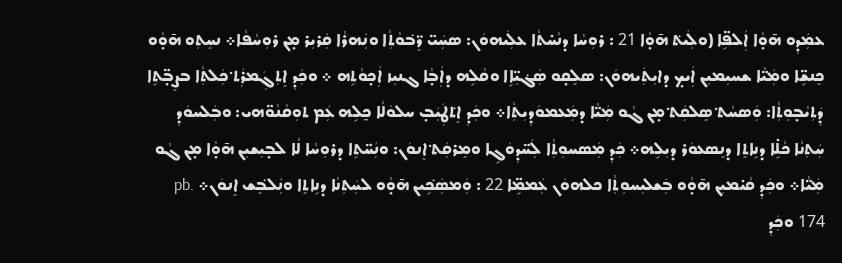ܥܡܲܕܼܘ ܗ̄ܘ̣ܵܐ ܐܲܠܦܹ̈ܐ (ܘܠܲܝܬ݁ ܗ̄ܘ̣ܵܐ 21 : ܪܘܼܚܵܐ ܕܢܵܚ̇ܬܵܐ ܥܠܲܝܗܘܿܢ: ܣܚܲܝ̈ ܪܸ̈ܒ݁ܘܵܬܼܵܐ ܘܢܲܗܪܵܐ ܩܲܪܝܼܪ ܡ̣ܢ ܪܘܼܚܵܦܵܐ܀ ܢܚܸܬܼܘ ܗ̄ܘ̣ܵܘ ܟܸܢܫܹ̈ܐ ܘܡܲܝ̈ܵܐ ܫܚܝܼܡܝܼܢ ܐܲܝܟ̣ ܕܐܝܼܬܲܝܗܘܿܢ: ܣܠܸܩ̣ܘ ܣܲܓ݁ܝܼ̈ܐܹܐ ܘܩܵܠܹܗ ܕܐܲܒ̣ܵܐ ܓܢܝܼܙ ܐܲܟ̣ܘܵܬܹܗ ܀ ܘܟܲܕܼ ܐܸܬܼܓܲܡܪܲܬ݀ ܟܲܠܬܼܵܐ ܒܨܸܒ̣̈ܬܹܐ ܕܲܬܼܝܵܒ̣ܘܼܬܼܵܐ: ܘܲܣܚܵܬ݀ ܣܸܠܩܲܬ݀ ܡ̣ܢ ܓܵܘ ܡܲܝ̈ܵܐ ܕܡܲܥܡܘܿܕܼܝܼܬܼܵܐ܀ ܘܟܲܕܼ ܐܸܬ݁ܛܲܝܲܒ̣ ܚܠܘܿܠܵܐ ܟ̱ܠܹܗ ܥܲܡ ܬܘܼܩܵܢܵܘ̈ܗܝ: ܘܒܲܠܚܘܿܕܼ ܚܲܬܼܢܵܐ ܟܵܠܹ̇ܐ ܕܢܹܐܬܸܐ ܕܢܸܣܥܘܿܪ ܕܝܼܠܹܗ܀ ܟܲܕܼ ܡܲܣܚܘܼܬܼܵܐ ܠܲܚ̈ܕܼܘܿܓܹܐ ܘܡܸܪܩܲܬ݀ ܐܸܢܘܿܢ: ܘܢܲܚ̈ܬܹܐ ܕܪܘܼܚܵܐ ܠܵܐ ܠܒ̣ܝܼܫܝܼܢ ܗ̄ܘ̣ܵܐ ܡ̣ܢ ܓܵܘ ܡܲܝ̈ܵܐ܀ ܘܟܲܕܼ ܩܵܝ̇ܡܝܼܢ ܗ̄ܘ̣ܵܘ ܒܲܫܠܝܼܚܘܼܬܼܵܐ ܟܠܗܘܿܢ ܥܲܡܡܹ̈ܐ 22 : ܘܲܡܣܲܟܹ݁ܝܢ ܗ̄ܘ̣ܵܘ ܠܚܲܬܼܢܵܐ ܕܢܹܐܬܸܐ ܘܢܲܠܒܸ݁ܫ ܐܸܢܘܿܢ܀ pb. 174 ܘܟܲܕܼ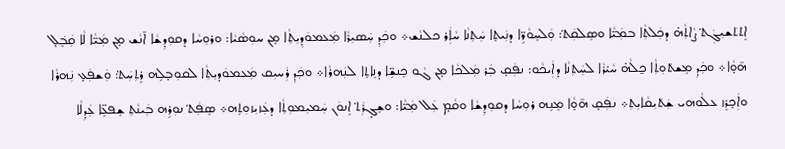ܐܸܬ݁ܬ݁ܫܝܼܓܲܬ݀ ܨܵܐܬܼܵܗ̇ ܕܟܲܠܬܼܵܐ ܒܡܲܝ̈ܵܐ ܘܣܸܠܩܲܬ݀: ܘܲܠܚܸܘܵܪܹ̈ܐ ܕܢܲܝܬܸܐ ܚܲܬܼܢܵܐ ܚܵܐܲܪ ܟܠܢܵܫ܀ ܘܟܲܕܼ ܚܲܣܝܼܪܵܐ ܡܲܥܡܘܿܕܼܝܼܬܼܵܐ ܡ̣ܢ ܚܘܼܣܵܝܵܐ: ܘܪܘܼܚܵܐ ܕܩܘܼܕܼܫܵܐ ܐ̄ܢܵܫ ܡ̣ܢ ܡܲܝ̈ܵܐ ܠܵܐ ܩܲܒܸ݁ܠ̣ ܗ̄ܘ̣ܵܐ܀ ܘܟܲܕܼ ܡܸܫܬ݁ܘܼܬܼܵܐ ܟ̱ܠܵܗ̇ ܚܵܝ̇ܪܵܐ ܠܚܲܬܼܢܵܐ ܕܐܲܝܟܵܘ: ܢܦܲܩ̣ ܒܲܪ ܡܲܠܟܵܐ ܡ̣ܢ ܓܵܘ ܟܸܢܫܹ̈ܐ ܕܢܹܐܬܸܐ ܠܢܲܗܪܵܐ܀ ܘܟܲܕܼ ܪܲܚܝܼܩ ܡܲܥܡܘܿܕܝܼܬܼܵܐ ܠܩܘܼܒ̣ܠܹܗ ܪܸܬܼܚܲܬ݀: ܘܲܫܦܲܥ̣ ܢܲܗܪܵܐ ܘܐܲܟ̣ܪܸܙ ܥܠܵܘܗܝ ܫܲܬ݁ܝܼܩܵܐܝܼܬܼ܀ ܢܦܲܩ̣ ܗ̄ܘ̣ܵܐ ܡܸܢܹܗ ܪܘܼܚܵܐ ܕܩܘܼܕܼܫܵܐ ܘܩܵܡ̣ ܥܲܠ ܡܲܝ̈ܵܐ: ܘܫܸܓ̣ܪܲܬ݀ ܐܸܢܘܿܢ ܚܲܡܝܼܡܘܼܬܼܵܐ ܕܥܲܙܝܼܙܘܼܬܹܗ܀ ܣܸܦܲܬ݀ ܢܘܼܪܹܗ ܒܲܝܢܵܬܼ ܫܸܦܥܹ̈ܐ ܥܲܕܼܠܵܐ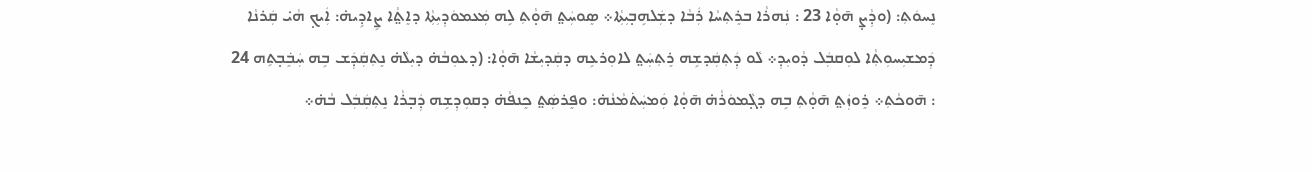ܢܸܚܘܿܬܼ: (ܘܕܼܵܨ̣ ܗ̄ܘ̣ܵܐ 23 : ܢܲܗܪܵܐ ܒܪܸܬܼܚܵܐ ܪܲܒܵܐ ܕܫܲܠܗܹܒ̣ܝܼܬܼܵܐ܀ ܣܸܘܚܲܬ݀ ܗ̄ܘ̣ܵܬܼ ܠܹܗ ܡܲܥܡܘܿܕܼܝܼܬܼܵܐ ܕܐܸܬ݀ܵܐ ܨܹܐܕܹܝܗ̇: ܐܲܝܟ̣ ܗܵܝ̇ ܩܲܪܢܵܐ ܕܲܡܫܝܼܚܘܼܬܼܵܐ ܠܘܼܩܒܲܠ ܕܵܘܝܼܕܼ܀ ܠܵܘ ܕܲܬܼܩܲܕܫܹܗ ܪܸܬܼܚܲܬ݀ ܠܐܘܼܪܥܹܗ ܕܩܲܕܝܼܫܵܐ ܗ̄ܘ̣ܵܐ: (ܕܥܘܼܒܵܗ̇ ܕܝܼܠܵܗ̇ ܢܸܬܼܩܲܕܲܫ ܒܹܗ ܚܲܒܸ݁ܒ̣ܬܹܗ 24 : ܗ̄ܘܟܵܬܼ܀ ܪܸܘܙܲܬ݀ ܗ̄ܘ̣ܵܬܼ ܒܹܗ ܕܓ̣ܵܡܘܿܪܵܗ̇ ܗ̄ܘ̣ܵܐ ܘܲܡܚܲܬ݁ܡܵܢܵܗ̇: ܘܦܸܪܣܲܬ݀ ܟܸܢܦܵܗ̇ ܕܩܘܼܕܼܫܹܗ ܕܲܒ̣ܪܵܐ ܢܸܬܼܩܲܒܲܠ ܒܵܗ̇܀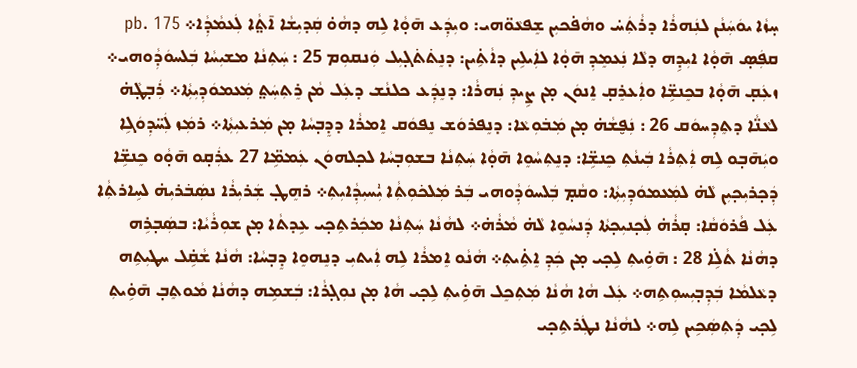ܚ̣ܙܵܐ ܝܘܿܚܲܢܵܢ ܠܢܲܗܪܵܐ ܕܪܵܬܲܚ̇ ܘܗܵܦ̇ܟܝܼܢ ܫܸܦܥܵܘ̈ܗܝ: ܘܝܼܕܲܥ ܗ̄ܘ̣ܵܐ ܠܹܗ ܕܗܵܘ̇ ܩܲܕܝܼܫܵܐ ܐ̄ܬ݀ܵܐ ܠܲܥܡܵܕܼܵܐ܀ pb. 175 ܩܦܲܣ̣ ܗ̄ܘ̣ܵܐ ܐܝܼܕܹܗ ܕܠܵܐ ܢܲܥܡܸܕܼ ܗ̄ܘ̣ܵܐ ܠܐܲܝܠܹܝܢ ܕܐܵܬܹ̇ܝܢ: ܕܢܸܬ݁ܬ݁ܓ̣ܝܼܠ ܘܲܢܩܘܼܡ 25 : ܚܲܬܼܢܵܐ ܡܫܝܼܚܵܐ ܒܲܠܚܘܿܕܼܵܘܗܝ܀ ܙܥܲܩ̣ ܗ̄ܘ̣ܵܐ ܒܟܸܢܫܹ̈ܐ ܘܐܲܥܪܸܩ̣ ܐܸܢܘܿܢ ܡ̣ܢ ܨܹܝܕܼ ܢܲܗܪܵܐ: ܕܢܸܕܲܥ ܟܠܢܵܫ ܕܥܲܠ ܡܵܢ ܪܸܬܼܚܲܬ݀ ܡܲܥܡܘܿܕܼܝܼܬܼܵܐ܀ ܪܲܒ̣ܛ̣ܵܗ̇ ܠܥܵܢ̈ܵܐ ܕܬܸܕܼܚܘܿܩ 26 : ܢܲܦ̮ܫܵܗ̇ ܡ̣ܢ ܡܲܒ݁ܘܼܥܵܐ: ܕܢܸܦܪܘܿܫ ܢܸܦܘܿܩ ܐܸܡܪܵܐ ܕܕܸܒ̣ܚܵܐ ܡ̣ܢ ܡܲܪܥܝܼܬܼܵܐ܀ ܪܡܲܙ ܠܲܚ̈ܕܼܘܿܓܹܐ ܘܝܲܗ̄ܒ̣ܘ ܠܹܗ ܐܲܬܼܪܵܐ ܒܲܝܢܵܬܼ ܟܸܢܫܹ̈ܐ: ܕܢܸܬܼܚܵܘܸܐ ܗ̄ܘ̣ܵܐ ܚܲܬܼܢܵܐ ܒܫܘܼܒ̣ܚܵܐ ܠܟ̣ܠܗܘܿܢ ܥܲܡܡܹ̈ܐ 27 ܥܪܲܩ̣ܘ ܗ̄ܘ̣ܵܘ ܟܸܢܫܹ̈ܐ ܕܲܟ̣ܪܝܼܟ̣ܝܼܢ ܠܵܗ̇ ܠܡܲܥܡܘܿܕܼܝܼܬܼܵܐ: ܘܩܵܡ̣ ܒܲܠܚܘܿܕܼܵܘܗܝ ܒܲܪ ܡܲܠܟ݁ܘܼܬܼܵܐ ܝܑܼܚܝܼܕܼܵܐܝܼܬܼ܀ ܪܗܸܛ̣ ܫܲܪܝܼܪܵܐ ܢܣܲܒ݁ܪܝܼܗ̇ ܠܚܹܐܪܬܼܵܐ ܥܲܠ ܦܵܪܘܿܩܵܐ: ܩ̣ܪܵܗ̇ ܠܲܟ̣ܢܝܼܟ̣ܬܵܐ ܕܲܢܚܵܘܸܐ ܠܵܗ̇ ܡܵܪܵܗ̇܀ ܠܗܵܢܵܐ ܚܲܬܼܢܵܐ ܡܟܲܪܬܹܟ̣ܝ ܥܹܕܬܵܐ ܡ̣ܢ ܫܘܼܪܵܝܵܐ: ܒܣܲܒ̣ܪܹܗ ܕܗܵܢܵܐ ܬܵܠܹ̇ܐ 28 : ܗ̄ܘܹ̇ܝܬܼ ܠܹܟ̣ܝ ܡ̣ܢ ܟܲܕܼ ܐܸܬܹ̇ܝܬܼ܀ ܗܵܢܵܘ ܐܸܡܪܵܐ ܠܹܗ ܐܲܝܬܝܼ ܕܢܸܗܘܸܐ ܕܸܒ̣ܚܵܐ: ܗܵܢܵܐ ܫܵܩܹ̇ܠ ܚܛܝܼܬܹܗ ܕܥܵܠܡܵܐ ܒܲܕܼܒ̣ܝܼܚܘܼܬܹܗ܀ ܥܲܠ ܗܵܐ ܗܵܢܵܐ ܡܲܬܼܟܸܠ ܗ̄ܘܹ̇ܝܬܼ ܠܹܟ̣ܝ ܗܵܐ ܡ̣ܢ ܢܘܼܓ̣ܪܵܐ: ܒܲܫܡܹܗ ܕܗܵܢܵܐ ܡܵܘܬܸܒ̣ ܗ̄ܘܹ̇ܝܬܼ ܠܹܟ̣ܝ ܕܲܬܼܣܲܟܹܝܢ ܠܹܗ܀ ܠܗܵܢܵܐ ܢܛܲܪܬܹܟ̣ܝ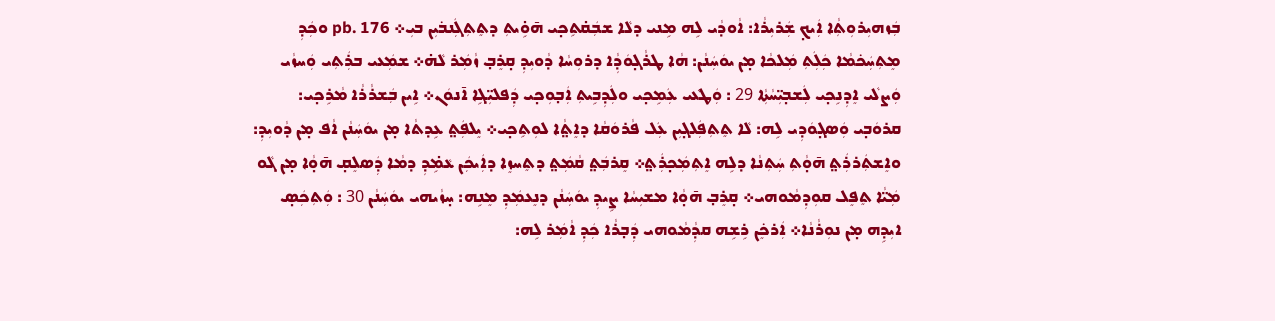ܒܲܙܗܝܼܪܘܼܬܼܵܐ ܐܲܝܟ̣ ܫܲܪܝܼܪܵܐ: ܐܵܘܕܵܝ ܠܹܗ ܡܹܢܝ ܕܠܵܐ ܫܒܲܩ̇ܬܹܟ̣ܝ ܗ̄ܘܹ̇ܝܬܼ ܕܬܸܬܼܓܲܢܒ݁ܝܼܢ ܒܝܼ܀ pb. 176 ܘܟܲܕܼ ܡܸܬܼܚܲܟ݁ܡܵܐ ܟܲܠܲܬܼ ܡܲܠܟܵܐ ܡ̣ܢ ܝܘܿܚܲܢܵܢ: ܗܵܐ ܛܪܵܓ̣ܘܿܕܼܵܐ ܕܪܘܼܚܵܐ ܕܵܘܝܼܕܼ ܩ̣ܪܸܒ̣ ܙܵܡܲܪ ܠܵܗ̇܀ ܫܡܲܥܝ ܒܪܲܬܼܝ ܘܲܚܙܵܝ ܘܲܨܠܵܝ ܐܸܕܼܢܹܟ̣ܝ ܠܲܫܒ̣ܝܼ̈ܚܵܬܼܵܐ 29 : ܘܲܛܥܵܝ ܥܲܡܹܟ̣ܝ ܘܠܲܕܼܒܹܝܬܼ ܐܲܒ̣ܘܼܟ̣ܝ ܕܲܦܠܝܼ̈ܓܹܐ ܐ̄ܢܘܿܢ܀ ܐܹܝܢ ܒܲܫܪܵܪܵܐ ܡܵܪܹܟ̣ܝ: ܩܪܘܿܒ̣ܝ ܘܲܣܓ̣ܘܿܕܼܝ ܠܹܗ: ܠܵܐ ܬܸܬܼܦܲܠܓ̣ܝܼܢ ܥܲܠ ܦܵܪܘܿܩܵܐ ܕܐܸܬ݀ܵܐ ܠܘܼܬܹܟ̣ܝ܀ ܝܸܠܦܲܬ݀ ܥܹܕܬܵܐ ܡ̣ܢ ܝܘܿܚܲܢܵܢ ܐܵܦ ܡ̣ܢ ܕܵܘܝܼܕܼ: ܘܐܸܫܬܲܪܪܲܬ݀ ܗ̄ܘ̣ܵܬܼ ܚܲܬܼܢܵܐ ܕܠܹܗ ܐܸܬܼܡܲܟ̣ܪܲܬ݀܀ ܩܸܪܒܲܬ݀ ܩܵܡܲܬ݀ ܕܬܸܚܙܸܐ ܕܐܲܝܟܲܢ ܥܵܡܹ̇ܕܼ ܕܡܵܐ ܕܲܣܠܸܩ̣ ܗ̄ܘ̣ܵܐ ܡ̣ܢ ܓܵܘ ܡܲܝ̈ܵܐ ܬܸܦܸܠ ܩܘܼܕܼܡܵܘܗܝ܀ ܩ̣ܪܸܒ̣ ܗ̄ܘ̣ܵܐ ܡܫܝܼܚܵܐ ܨܹܝܕܼ ܝܘܿܚܲܢܵܢ ܕܢܸܥܡܲܕܼ ܡܸܢܹܗ: ܚ̣ܙܵܝܗܝ ܝܘܿܚܲܢܵܢ 30 : ܘܲܬܼܟܲܣ̣ ܐܝܼܕܹܗ ܡ̣ܢ ܢܘܼܪܵܢܵܐ܀ ܐܲܪܟܸ݁ܢ ܪܹܫܹܗ ܩܕܼܵܡܵܘܗܝ ܕܲܒ̣ܪܵܐ ܟܲܕܼ ܐܵܡܲܪ ܠܹܗ: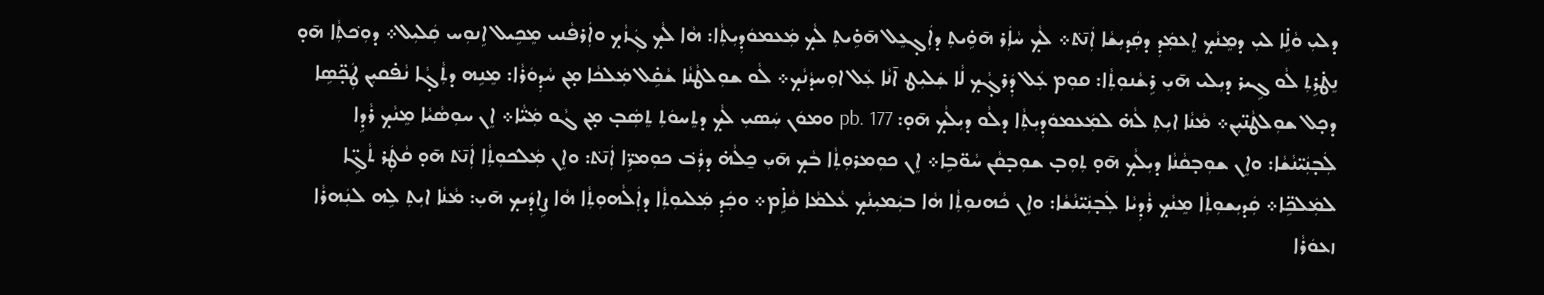ܕܠܝܼ ܘܵܠܹ̇ܐ ܠܝܼ ܕܡܸܢܵܟ̣ ܐܸܥܡܲܕܼ ܕܩܲܕܝܼܫܵܐ ܐܲܢ̄ܬ݁܀ ܠܵܟ̣ ܚܵܐܲܪ ܗ̄ܘܹ̇ܝܬܼ ܕܐܲܓ̣ܥܸܠ ܗ̄ܘܹ̇ܝܬܼ ܠܵܟ̣ ܡܲܥܡܘܿܕܼܝܼܬܼܵܐ: ܗܵܐ ܠܵܟ̣ ܓܲܙܵܟ̣ ܘܐܲܪܦܵܢܝ ܡܸܟܹܝܠ ܐܹܢܘܼܚ ܩܲܠܝܼܠ܀ ܕܘܼܟ݁ܬܼܵܐ ܗ̄ܘ̣ ܢܸܛ̇ܪܹܬܼ ܠܵܘ ܓܹܝܪ ܕܝܼܠܝ ܗ̄ܝܼ ܪܹܫܵܢܘܼܬܼܵܐ: ܩܘܼܡ ܥܲܠ ܕܲܪܓ̣ܵܟ̣ ܠܵܐ ܫܲܠܝܼܛ ܐ̄ܢܵܐ ܥܲܠ ܐܘܼܚܕܵܢܵܟ̣܀ ܠܵܘ ܫܘܼܠܛܵܢܵܐ ܫܵܩܹ̇ܠ ܡܲܠܟܵܐ ܡ̣ܢ ܚܵܕܼܘܿܪܵܐ: ܡܸܢܹܗ ܕܬܼܵܓ̣ܵܐ ܢܵܦ̇ܩܝܼܢ ܛܲܟ̣̈ܣܹܐ ܕܟ̣ܠ ܫܘܼܠܛܵܢ̈ܝܼܢ܀ ܡܵܢܵܐ ܐܝܼܬܼ ܠܵܗ̇ ܠܡܲܥܡܘܿܕܼܝܼܬܼܵܐ ܕܠܵܘ ܕܝܼܠܵܟ̣ ܗ̄ܘ̣: pb. 177 ܘܡܘܿܢ ܚܲܣܝܼ ܠܵܟ̣ ܕܬܸܚܘܿܬܼ ܬܸܣܲܒ̣ ܡ̣ܢ ܓܵܘ ܡܲܝ̈ܵܐ܀ ܐܸܢ ܚܘܼܣܵܝܵܐ ܡܸܢܵܟ̣ ܪܵܕܹܐ ܠܲܒ̣ܢܲܝ̈ܢܵܫܵܐ: ܘܐܸܢ ܫܘܼܒ̣ܩܵܢܵܐ ܕܝܼܠܵܟ̣ ܗ̄ܘ̣ ܬܼܘܼܒ̣ ܫܘܼܒ̣ܩܵܢ ܚܵܘ̈ܒܹܐ܀ ܐܸܢ ܟܘܼܡܪܘܼܬܼܵܐ ܒܵܟ̣ ܗ̄ܝܼ ܟ̱ܠܵܗ̇ ܕܪܲܒ݁ ܟܘܼܡܪܹ̈ܐ ܐܲܢ̄ܬ݁: ܘܐܸܢ ܡܲܠܟ݁ܘܼܬܼܵܐ ܐܲܢ̄ܬ݁ ܗ̄ܘ̣ ܩܵܛܲܪ ܬܵܓܹ̈ܐ ܠܡܲܠܟܹ̈ܐ܀ ܩܲܕܝܼܫܘܼܬܼܵܐ ܡܸܢܵܟ̣ ܪܵܕܼܝܵܐ ܠܲܒ̣ܢܲܝ̈ܢܵܫܵܐ: ܘܐܸܢ ܟܵܗܢܘܼܬܼܵܐ ܗܵܐ ܒܝܲܡܝܼܢܵܟ̣ ܥܵܠܡܵܐ ܩܵܐܹ̇ܡ܀ ܘܟܲܕܼ ܡܲܠܝܘܼܬܼܵܐ ܕܐܲܠܵܗܘܼܬܼܵܐ ܗܵܐ ܨܹܐܕܲܝܟ̣ ܗ̄ܝܼ: ܡܵܢܵܐ ܐܝܼܬܼ ܠܹܗ ܠܢܲܗܪܵܐ ܙܥܘܿܪܵܐ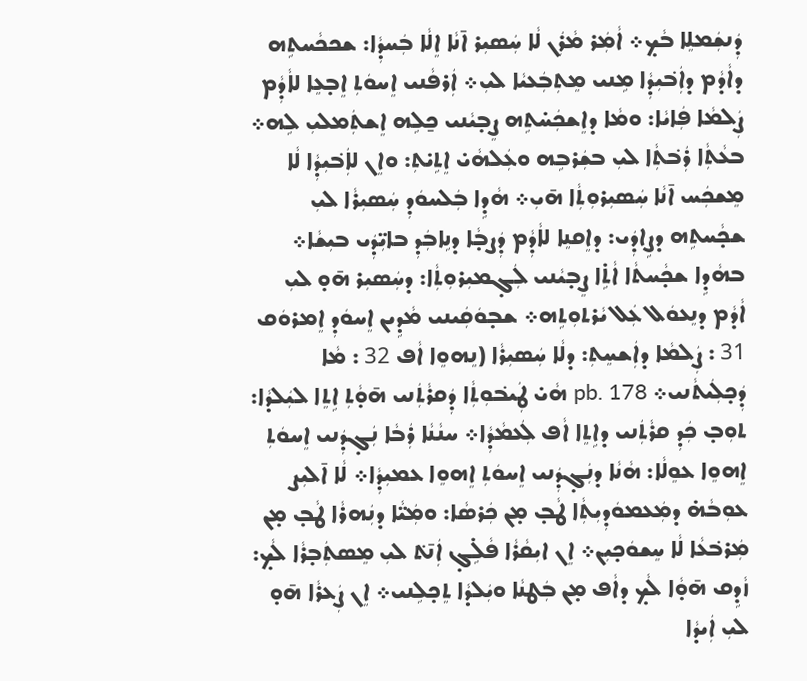ܕܲܢܫܲܡܠܸܐ ܒܵܟ̣܀ ܐܵܡܲܪ ܡܵܪܲܢ ܠܵܐ ܚܲܣܝܼܪ ܐ̄ܢܵܐ ܐܸܠܵܐ ܒܲܚܕܼܵܐ: ܫܟܟܵܚܬܹܗ ܕܐܵܕܵܡ ܕܐܲܒ݁ܝܼܕܼܵܐ ܡܹܢܝ ܡܸܬܼܒܲܥܝܵܐ ܠܝܼ܀ ܐܲܪܦܵܢܝ ܐܸܚܘܿܬܼ ܐܸܒ̣ܥܸܐ ܠܐܵܕܼܵܡ ܨܲܠܡܵܐ ܦܲܐܝܵܐ: ܘܡܵܐ ܕܐܸܫܟܲܚ̇ܬܹܗ ܨܸܒ̣ܝܵܢܝ ܟ̱ܠܹܗ ܐܸܫܬܲܡܠܝܼ ܠܹܗ܀ ܒܥܵܬܼܵܐ ܪܲܒ݁ܬܼܵܐ ܠܝܼ ܒܫܲܪܒܹܗ ܘܥܲܠܗܵܝ̇ ܐܸܬܹܝ̇ܬܼ: ܘܐܸܢ ܠܐܲܒ݁ܝܼܕܼܵܐ ܠܵܐ ܡܸܫܟܲܚ ܐ̄ܢܵܐ ܚܲܣܝܼܪܘܼܬܼܵܐ ܗ̄ܝܼ܀ ܗܵܕܹܐ ܒܲܠܚܘܿܕܼ ܚܲܣܝܼܪܵܐ ܠܝܼ ܫܟ̣ܵܚܬܹܗ ܕܨܹܐܕܲܝ: ܕܐܸܩܢܸܐ ܠܐܵܕܼܵܡ ܕܲܨܒ̣ܵܐ ܕܢܹܐܒܲܕܼ ܒܐܝܼ̈ܕܲܝ ܒܝܼܫܵܐ܀ ܒܗܵܕܹܐ ܫܟ̣ܵܚܬܵܐ ܐܵܬܹ̇ܐ ܨܸܒ̣ܝܵܢܝ ܠܲܓ̣ܡܝܼܪܘܼܬܼܵܐ: ܕܚܲܣܝܼܪ ܗ̄ܘ̣ ܠܝܼ ܐܵܕܵܡ ܕܢܸܥܘܿܠ ܥܲܠ ܝܵܪܬܘܼܬܹܗ܀ ܫܒ̣ܘܿܩܲܝܢܝ ܡܵܕܹܝܢ ܐܸܚܘܿܕܼ ܐܸܡܪܘܿܩ 31 : ܨܲܠܡܵܐ ܕܐܲܫܚܸܬܼ: ܕܠܵܐ ܚܲܣܝܼܪܵܐ (ܢܸܗܘܸܐ ܐܵܦ 32 : ܡܵܐ ܕܲܟ̣ܠܲܝܬܵܢܝ܀ pb. 178 ܗܵܝ̇ ܛܲܝܒ݁ܘܼܬܼܵܐ ܕܲܩܪܵܬܲܢܝ ܗ̄ܘ̣ܵܬܼ ܐܹܬܸܐ ܠܝܲܠܕܵܐ: ܬܘܼܒ̣ ܟܲܕܼ ܩܪܵܬܲܢܝ ܕܐܹܬܸܐ ܐܵܦ ܠܲܥܡܵܕܼܵܐ܀ ܚܢܵܢܵܐ ܪܲܒܵܐ ܢܲܓ̣ܕܲܢܝ ܐܸܚܘܿܬܼ ܐܸܗܘܸܐ ܥܘܸܠܵܐ: ܗܵܢܵܐ ܕܢܲܓ̣ܕܲܢܝ ܐܸܚܘܿܬܼ ܐܸܗܘܸܐ ܥܡܝܼܕܼܵܐ܀ ܠܵܐ ܐ̄ܠܝܼܨ ܥܘܼܒܵܗ̇ ܕܡܲܥܡܘܿܕܼܝܼܬܼܵܐ ܛܵܒ̣ ܡ̣ܢ ܟܲܪܣܵܐ: ܘܡܲܝ̈ܵܐ ܕܢܲܗܪܵܐ ܛܵܒ̣ ܡ̣ܢ ܡܲܪܒ݁ܥܵܐ ܠܵܐ ܚܸܫܘܿܟ̣ܝܼܢ܀ ܐܸܢ ܐܝܼܩܵܪܵܐ ܦܵܠܹ̇ܓ̣ ܐܲܢ̄ܬ݁ ܠܝܼ ܡܸܣܬܲܒ̣ܪܵܐ ܠܵܟ̣: ܙܵܕܹܩ ܗ̄ܘ̣ܵܐ ܠܵܟ̣ ܕܐܵܦ ܡ̣ܢ ܒܲܛܢܵܐ ܘܝܲܠܕܵܐ ܬܸܟ̣ܠܹܢܝ܀ ܐܸܢ ܨܲܥܪܵܐ ܗ̄ܘ̣ ܠܝܼ ܐܲܝܕܵܐ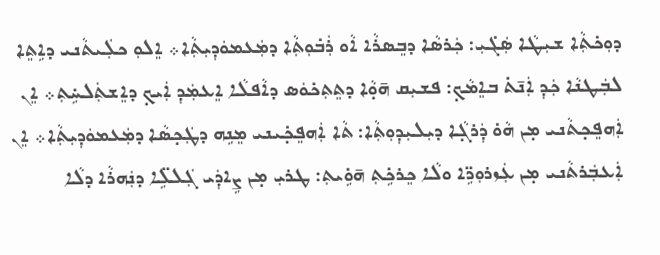ܕܘܼܟ݁ܬܼܵܐ ܫܝܼܛܵܐ ܣܲܓ݁ܝܼ: ܟܲܪܣܵܐ ܕܒܸܣܪܵܐ ܐܵܘ ܪܲܒ݁ܘܼܬܼܵܐ ܕܡܲܥܡܘܿܕܼܝܼܬܼܵܐ܀ ܐܸܠܘܼ ܟܠܲܝܬܵܢܝ ܕܐܹܬܸܐ ܠܒܲܛܢܵܐ ܟܲܕܼ ܐܲܢ̄ܬ݁ ܒܐܸܡܵܟ̣: ܦܫܝܼܩ ܗ̄ܘ̣ܵܐ ܕܬܸܬܼܟ݁ܘܿܣ ܕܐܵܦܠܵܐ ܐܸܥܡܲܕܼ ܐܲܝܟ̣ ܕܐܸܫܬܲܠܚܹ̇ܬܼ܀ ܐܸܢ ܐܲܗܦܸܟ̣ܬܵܢܝ ܡ̣ܢ ܗܵܘ̇ ܕܲܪܓ̣ܵܐ ܕܝܼܠܝܼܕܼܘܼܬܼܵܐ: ܬܵܐ ܐܲܗܦܸܟ̣݁ܝܢܝ ܡܸܢܹܗ ܕܛܲܟ̣ܣܵܐ ܕܡܲܥܡܘܿܕܼܝܼܬܼܵܐ܀ ܐܸܢ ܐܲܥܒܲܪܬܵܢܝ ܡ̣ܢ ܥܲܙܪܘܼܪܹ̈ܐ ܘܠܵܐ ܟܸܪܟܹ݁ܬܼ ܗ̄ܘܹ̇ܝܬܼ: ܛܪܝܼ ܡ̣ܢ ܨܹܐܕܲܝ ܓܲܠܠܹ̈ܐ ܕܢܲܗܪܵܐ ܕܠܵܐ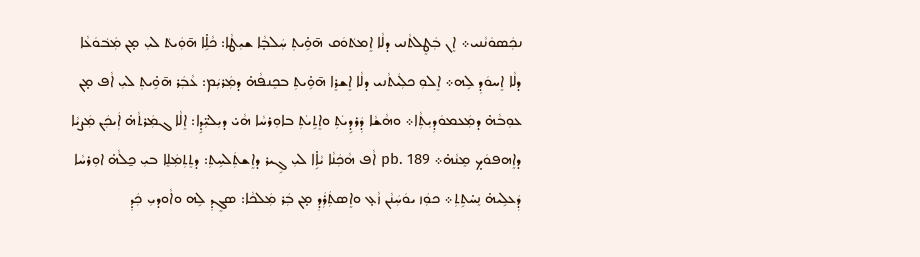ܢܟܲܣܘܿܢܵܢܝ܀ ܐܸܢ ܒܲܛܸܠܬܵܢܝ ܕܠܵܐ ܐܸܡܬ݁ܘܿܩ ܗ̄ܘܹ̇ܝܬܼ ܚܲܠܒ̣ܵܐ ܫܝܼܛܵܐ: ܟܵܠܹ̇ܐ ܗ̄ܘܲܝܬ݁ ܠܝܼ ܡ̣ܢ ܡܲܒ݁ܘܿܥܵܐ ܕܠܵܐ ܐܸܚܘܿܕܼ ܠܹܗ܀ ܐܸܠܘܼ ܟܠܲܝܬܵܢܝ ܕܠܵܐ ܐܸܫܪܸܐ ܗ̄ܘܹ̇ܝܬܼ ܒܟܸܢܦܵܗ̇ ܕܡܲܪܝܲܡ: ܥܵܒܲܪ ܗ̄ܘܹ̇ܝܬܼ ܠܝܼ ܐܵܦ ܡ̣ܢ ܥܘܼܒܵܗ̇ ܕܡܲܥܡܘܿܕܼܝܼܬܼܵܐ܀ ܘܗܵܫܵܐ ܕܲܪܕܹܝ݁ܬܼ ܘܐܸܬܹܝ݁ܬܼ ܒܐܘܼܪܚܵܐ ܗܵܝ̇ ܕܝܼܠܝܼ̈ܕܹܐ: ܐܸܠܵܐ ܓܡܲܪܬܵܗ̇ ܐܲܝܟܲܢ ܡܲܨܝܵܐ ܕܐܸܗܦܘܿܟ̣ ܡܸܢܵܗ̇܀ pb. 189 ܐܵܦ ܗܵܟܲܢܵܐ ܝܵܐܹ̇ܐ ܠܝܼ ܓܹܝܪ ܕܐܸܫܬܲܠܚܹܬܼ: ܕܬܸܬܼܡܲܠܸܐ ܒܝܼ ܟ̱ܠܵܗ̇ ܐܘܼܪܚܵܐ ܕܲܥܠܹܝܗ̇ ܢܸܚ̇ܬܹܬܼ܀ ܟܘܲܙ ܝܘܿܚܲܢܵܢ ܙܵܥ̣ ܘܐܸܣܬܲܪܲܕܼ ܡ̣ܢ ܒܲܪ ܡܲܠܟܵܐ: ܣܓܸܕܼ ܠܹܗ ܘܐܵܘܕܝܼ ܟܲܕܼ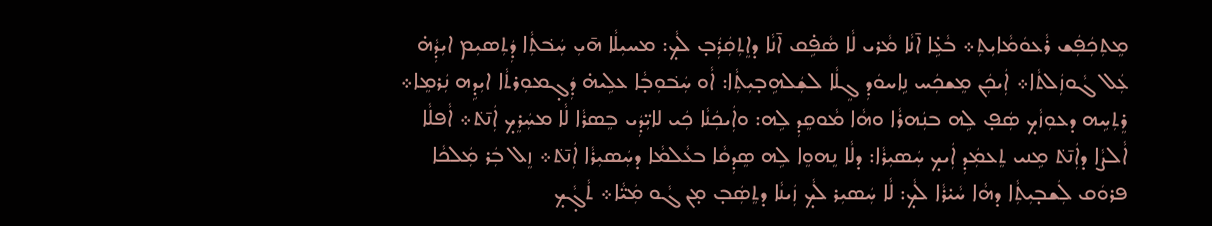ܡܸܬܼܟܲܦܲܫ ܪܵܥܘܿܡܵܐܝܼܬܼ܀ ܒܵܥܹ̇ܐ ܐ̄ܢܵܐ ܡܵܪܝ ܠܵܐ ܣܵܦܹ̇ܩ ܐ̄ܢܵܐ ܕܐܸܬܼܩܲܪܲܒ̣ ܠܵܟ̣: ܡܚܝܼܠܵܐ ܗ̄ܝܼ ܚܲܒ݁ܬܼܵܐ ܕܲܬܼܣܝܼܡ ܐܝܼܕܼܵܗ̇ ܥܲܠ ܓܵܘܙܲܠܬܵܐ܀ ܐܲܝܟܲܢ ܡܸܫܟܲܚ ܢܹܐܚܘܿܕܼ ܓܸܠܵܐ ܠܫܲܠܗܹܒ̣ܝܼܬܼܵܐ: ܐܵܘ ܚܲܒ݁ܘܼܒ̣ܵܐ ܥܠܹܝܗ̇ ܕܲܓ̣ܡܘܼܪܬܵܐ ܐܝܼܕܹܗ ܢܲܪܡܸܐ܀ ܪܸܬܼܚܹܗ ܕܥܘܼܙܵܟ̣ ܣܲܦ̣ ܠܹܗ ܒܢܲܗܪܵܐ ܘܗܵܐ ܡܵܘܩܸܕܼ ܠܹܗ: ܘܐܲܝܟܲܢܵܐ ܟܲܝ ܠܐܝܼ̈ܕܲܝ ܒܸܣܪܵܐ ܠܵܐ ܡܚܲܪܸܟ̣ ܐܲܢ̄ܬ݁܀ ܐܵܦܠܵܐ ܐܵܠܨܵܐ ܕܐܲܢ̄ܬ݁ ܡܹܢܝ ܬܸܥܡܲܕܼ ܐܲܝܟ̣ ܚܲܣܝܼܪܵܐ: ܕܠܵܐ ܢܸܗܘܸܐ ܠܹܗ ܣܸܕܼܩܵܐ ܒܥܵܠܡܵܐ ܕܚܲܣܝܼܪܵܐ ܐܲܢ̄ܬ݁܀ ܙܸܠ ܒܲܪ ܡܲܠܟܵܐ ܦܪܘܿܩ ܠܲܫܒ̣ܝܼܬܼܵܐ ܕܗܵܐ ܚܵܝ̇ܪܵܐ ܠܵܟ̣: ܠܵܐ ܚܲܣܝܼܪ ܠܵܟ̣ ܙܲܝܢܵܐ ܕܬܸܣܲܒ̣ ܡ̣ܢ ܓܵܘ ܡܲܝ̈ܵܐ܀ ܬܵܓ̣ܵܟ̣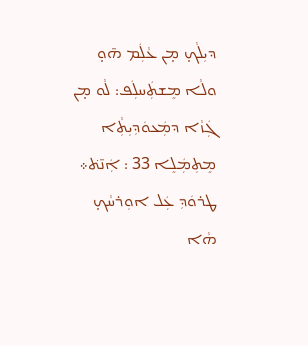ܕܝܼܠܵܟ̣ ܡ̣ܢ ܥܵܠܲܡ ܗ̄ܘ̣ ܘܠܵܐ ܡܸܫܬܲܚܠܲܦ: ܠܵܘ ܡ̣ܢ ܓܲܙܵܐ ܕܡܲܥܘܿܕܼܝܼܬܼܵܐ ܡܸܬܼܡܲܠܸܐ 33 : ܐܲܢ̄ܬ݁܀ ܛܪܘܿܕܼ ܥܲܠ ܐܘܼܪܚܵܟ̣ ܗܵܐ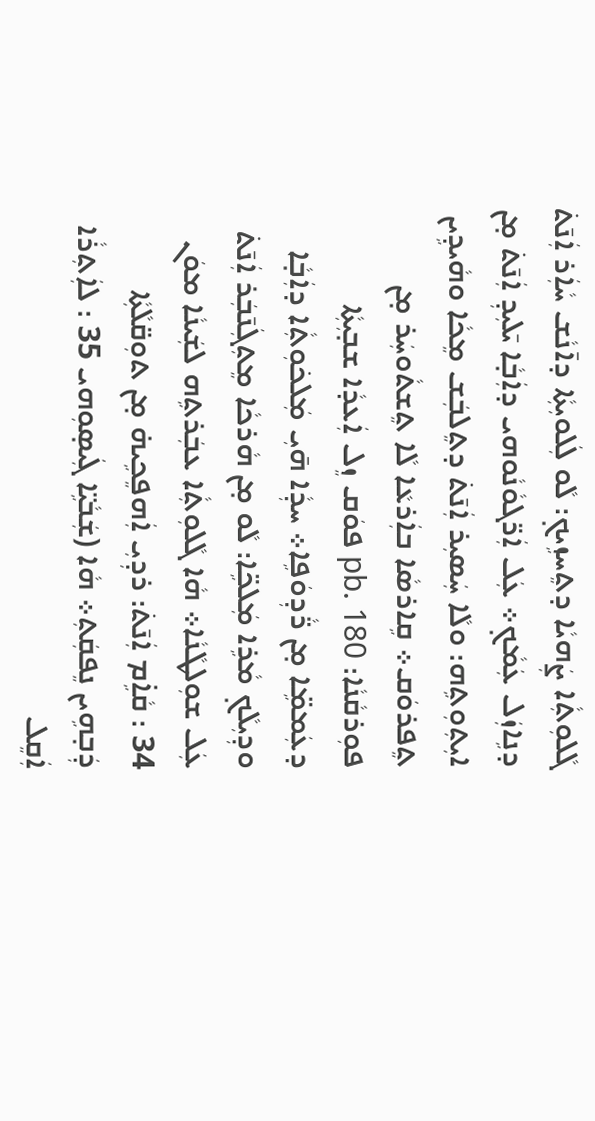ܓܵܠܘܼܬܼܵܐ ܨܲܗܝܵܐ ܕܬܸܚܙܹܝܟ̣: ܠܵܘ ܠܲܠܘܝܼܬܼܵܐ ܕܐ̄ܢܵܫ ܚܵܐܲܪ ܐܲܢ̄ܬ݁ ܕܢܹܐܙܲܠ ܥܲܡܵܟ̣܀ ܥܲܠ ܐܲܪ̈ܓܘܵܢܵܘܗܝ ܕܐܲܒ̣ܵܐ ܝ̄ܠܝܼܕܼ ܐܲܢ̄ܬ݁ ܡ̣ܢ ܐܝܼܬܼܘܼܬܹܗ: ܘܠܵܐ ܚܲܣܝܼܪ ܐܲܢ̄ܬ݁ ܕܬܸܠܒܲܫ ܡܸܟܵܐ ܘܗܵܝܕܹܝܢ ܬܸܦܪܘܿܩ܀ ܩܹܐܪܣܵܐ ܒܐܲܪܥܵܐ ܠܵܐ ܬܸܫܬܵܘܚܲܪ ܡ̣ܢ ܦܘܼܪܩܵܢܵܐ: pb. 180 ܦܘܿܩ ܙܸܠ ܐܲܥܕܵܐ ܫܒ̣ܝܼܬܼܵܐ ܕܥܲܡܡܹ̈ܐ ܡ̣ܢ ܪ̈ܵܕܼܘܿܦܹܐ܀ ܚܕܼܵܐ ܗ̄ܝܼ ܡܲܠܟ݁ܘܼܬܼܵܐ ܕܐܲܒ̣ܵܐ ܘܕܼܝܼܠܵܟ̣ ܡܵܪܹܐ ܡܲܠܟܹ̈ܐ: ܠܵܘ ܡ̣ܢ ܗܵܪܟܵܐ ܡܸܬܼܓܲܢ̄ܒܲܪ ܐܲܢ̄ܬ݁ ܥܲܠ ܫܘܼܠܛܵܢܵܐ܀ ܗܵܐ ܓܵܠܘܼܬܼܵܐ ܥܒܲܪܬܹܗ ܠܫܲܝܢܵܐ ܡܘܿܢ 34 : ܩܵܐܹ̇ܡ ܐܲܢ̄ܬ݁: ܪܕܼܝܼ ܐܲܗܦܸܟܹܝܗ̇ ܡ̣ܢ ܬܘܼܩ̈ܠܵܬܼܵܐ ܕܲܒ̣ܗܹܝܢ ܢܸܦܩܲܬܼ܀ ܗܵܐ (ܫܲܒܵܝܹ̈ܐ ܓܲܝܣ̣ܘܼܗܝ 35 : ܠܐܲܬܼܪܵܐ ܐܲܩܸܠ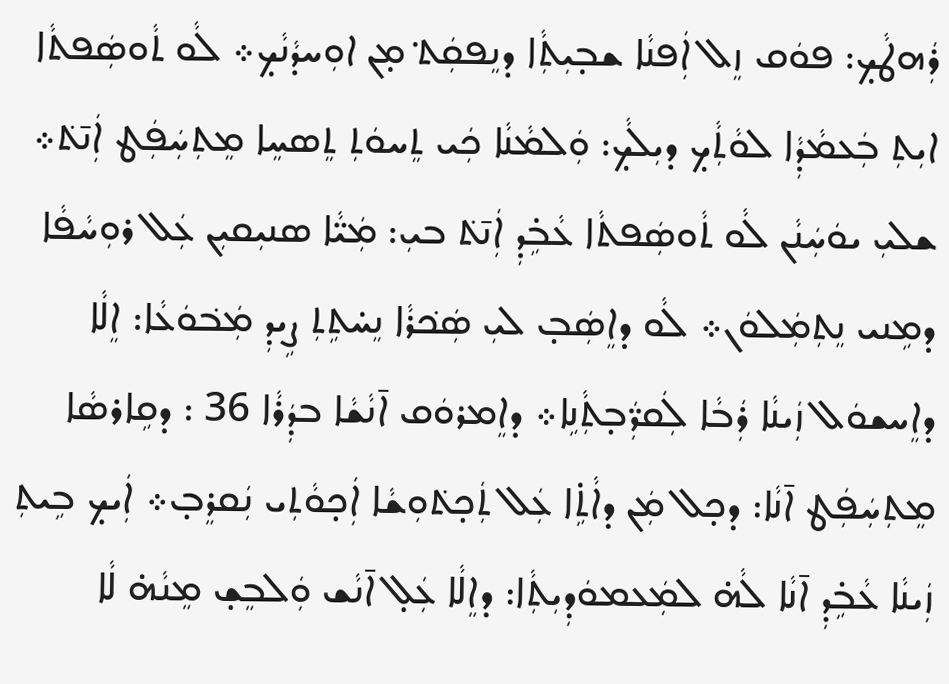ܪܲܗܛܵܟ̣: ܦܘܿܩ ܙܸܠ ܐܲܦܢܵܐ ܫܒ̣ܝܼܬܼܵܐ ܕܢܸܦܩܲܬ݀ ܡ̣ܢ ܐܘܼܚܕܵܢܵܟ̣܀ ܠܵܘ ܬܵܘܣܲܦܬܵܐ ܐܝܼܬܼ ܒܲܥܡܵܕܼܵܐ ܠܘܵܬܼܵܟ̣ ܕܝܼܠܵܟ̣: ܘܲܠܡܵܢܵܐ ܟܲܝ ܬܸܚܘܿܬܼ ܬܸܣܚܸܐ ܡܸܬܼܚܲܦܲܛ ܐܲܢ̄ܬ݁܀ ܫܠܝܼ ܝܘܿܚܲܢܵܢ ܠܵܘ ܬܵܘܣܲܦܬܵܐ ܥܵܒܹ̇ܕܼ ܐܲܢ̄ܬ݁ ܒܝܼ: ܡܲܝ̈ܵܐ ܣܢܝܼܩܝܼܢ ܥܲܠ ܪܘܼܚܵܦܵܐ ܕܡܹܢܝ ܢܸܬܼܡܲܠܘܿܢ܀ ܠܵܘ ܕܐܸܣܲܒ̣ ܠܝܼ ܣܲܟ݁ܪܵܐ ܢܸܚ̇ܬܹܬܼ ܨܹܝܕܼ ܡܲܒ݁ܘܿܥܵܐ: ܐܸܠܵܐ ܕܐܸܚܫܘܿܠ ܙܲܝܢܵܐ ܪܲܒܵܐ ܠܲܩܪ̈ܲܒ̣ܬܼܵܢܹܐ܀ ܕܐܸܡܪܘܿܩ ܐ̄ܢܵܫܵܐ ܒܕܲܪܵܐ 36 : ܕܩܹܐܪܣܵܐ ܡܸܬܼܚܲܦܲܛ ܐ̄ܢܵܐ: ܕܟ̣ܠ ܡܲܢ ܕܐܵܬܹ̇ܐ ܥܲܠ ܬܲܟ̣ܬ݁ܘܼܫܵܐ ܐܲܟ̣ܘܵܬܼܝ ܢܲܩܪܸܒ̣܀ ܐܲܝܟ̣ ܒܹܝܬܼ ܙܲܝܢܵܐ ܥܵܒܹ̇ܕܼ ܐ̄ܢܵܐ ܠܵܗ̇ ܠܡܲܥܡܘܿܕܼܝܼܬܼܵܐ: ܕܐܸܠܵܐ ܥܲܠ̣ ܐ̄ܢܵܫ ܘܲܠܒܸܫ̣ ܡܸܢܵܗ̇ ܠܵܐ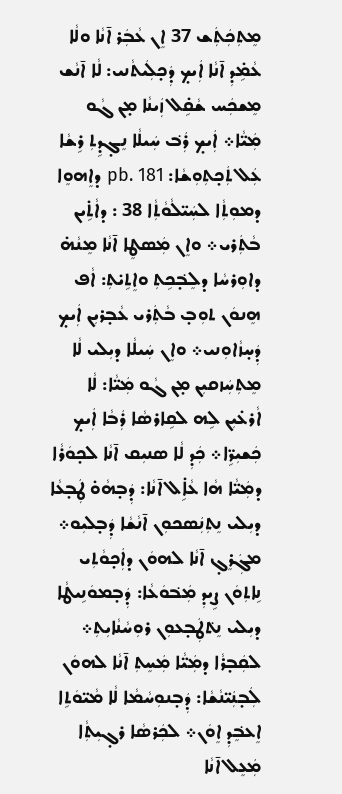ܡܸܬܼܟܲܬܲܫ 37 ܐܸܢ ܥܵܒܲܪ ܐ̄ܢܵܐ ܘܠܵܐ ܥܵܡܹ̇ܕܼ ܐ̄ܢܵܐ ܐܲܝܟ̣ ܕܲܟ̣ܠܲܝܬܵܢܝ: ܠܵܐ ܐ̄ܢܵܫ ܡܸܫܟܲܚ ܫܵܩܹ̇ܠ ܙܲܝܢܵܐ ܡ̣ܢ ܓܵܘ ܡܲܝ̈ܵܐ܀ ܐܲܝܟ̣ ܪܲܒ݁ ܚܲܝܠܵܐ ܢܸܓ̣ܕܹܬܼ ܪܹܫܵܐ ܥܲܠ ܬܲܟ̣ܬܼܘܼܫܵܐ: pb. 181 ܕܐܸܗܘܸܐ ܕܡܘܼܬܼܵܐ ܠܚܲܝ̈ܠܵܘܵܬܼܵܐ 38 : ܕܐܵܬܹ̇ܝܢ ܒܵܬܲܪܝ܀ ܘܐܸܢ ܡܲܣܛܸܐ ܐ̄ܢܵܐ ܡܸܢܵܗ̇ ܕܐܘܼܪܚܵܐ ܕܠܸܒ̣݁ܟܹܬܼ ܘܐܸܬܹܝ̇ܬܼ: ܐܵܦ ܗܸܢܘܿܢ ܬܘܼܒ̣ ܒܵܬܲܪܝ ܥܵܒ̣ܪܝܼܢ ܐܲܝܟ̣ ܕܲܚ̣ܙܵܐܘܼܢܝ܀ ܘܐܸܢ ܚܲܝܠܵܐ ܕܝܼܠܝ ܠܵܐ ܡܸܬܼܚܲܙܩܝܼܢ ܡ̣ܢ ܓܵܘ ܡܲܝ̈ܵܐ: ܠܵܐ ܐܵܪܥ̇ܝܼܢ ܠܹܗ ܠܩܹܐܪܣܵܐ ܪܲܒܵܐ ܐܲܝܟ̣ ܟܲܫܝܼܪܹ̈ܐ܀ ܟܲܕܼ ܠܵܐ ܣܢܝܼܩ ܐ̄ܢܵܐ ܠܟ̣ܘܿܪܵܐ ܕܡܲܝ̈ܵܐ ܗܵܐ ܥܵܐܹ̇ܠ ܐ̄ܢܵܐ: ܕܲܒ̣ܗܵܘ̇ ܛܲܒ̣ܥܵܐ ܕܝܼܠܝ ܢܸܬܼܢܲܣܟܘܼܢ ܐ̄ܢܵܫܵܐ ܕܲܒ̣ܠܝܼܘ܀ ܡܓܲܪܸܓ̣ ܐ̄ܢܵܐ ܠܗܘܿܢ ܕܐܲܟ̣ܘܵܬܼܝ ܢܹܐܬܼܘܿܢ ܨܹܝܕܼ ܡܲܒ݁ܘܿܥܵܐ: ܕܲܒ̣ܡܘܿܢܹܝܛܵܐ ܕܝܼܠܝ ܢܸܬ݁ܛܲܒ̣ܥܘܼܢ ܪܘܼܚܵܢܵܐܝܼܬܼ܀ ܠܩܲܒ̣ܪܵܐ ܕܡܲܝ̈ܵܐ ܡܲܚܸܬܼ ܐ̄ܢܵܐ ܠܗܘܿܢ ܠܲܒ̣ܢܲܝ̈ܢܵܫܵܐ: ܕܲܒ̣ܢܘܼܚܵܡܵܐ ܠܵܐ ܡܵܝ̈ܘܿܬܹܐ ܐܸܥܒܸ݁ܕܼ ܐܸܘܿܢ܀ ܠܟܲܪܣܵܐ ܪܓ̣ܝܼܬܼܵܐ ܡܲܥܸܠ ܐ̄ܢܵܐ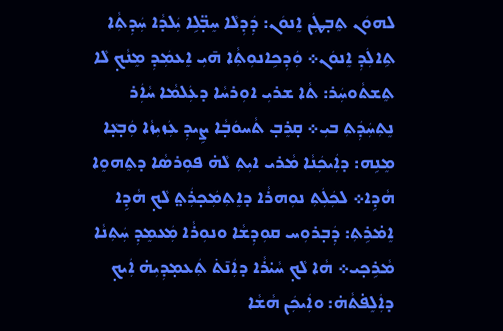ܠܗܘܿܢ ܬܸܒ̣ܛܲܢ ܐܸܢܘܿܢ: ܕܲܕܼܠܵܐ ܚܸܒ̣̈ܠܹܐ ܝܲܠܕܵܐ ܚܲܕܼܬܼܵܐ ܬܹܐܠܲܕܼ ܐܸܢܘܿܢ܀ ܘܲܕܼܟܹܐܢܘܼܬܼܵܐ ܗ̄ܝܼ ܐܸܥܡܲܕܼ ܡܸܢܵܟ̣ ܠܵܐ ܬܸܫܬܵܘܚܲܪ: ܬܵܐ ܫܪܝܼ ܐܘܼܪܚܵܐ ܕܥܲܠܡܵܐ ܚܵܐܲܪ ܢܸܬܼܚܲܕܲܬܼ ܒܝܼ܀ ܩ̣ܪܸܒ̣ ܬܵܚܘܿܒ̣ܵܐ ܨܹܝܕܼ ܥܲܙܝܼܙܵܐ ܘܲܒ̣ܥ̣ܵܐ ܡܸܢܹܗ: ܕܐܲܝܟܲܢܵܐ ܡܵܪܝ ܐܝܼܬܼ ܠܵܗ̇ ܦܘܼܪܣܵܐ ܕܬܸܗܘܸܐ ܗܵܕܹܐ܀ ܠܟܲܠܲܬܼ ܢܘܼܗܪܵܐ ܕܐܸܬܼܡܲܟ̣ܪܲܬ݀ ܠܵܟ̣ ܗܵܕܹܐ ܐܸܡ̇ܪܹܬܼ: ܕܲܒ̣ܪܘܼܚ ܩܘܼܕܼܫܵܐ ܘܢܘܼܪܵܐ ܡܲܥܡܸܕܼ ܚܲܬܼܢܵܐ ܡܵܪܹܟ̣ܝ܀ ܗܵܐ ܠܵܟ̣ ܚܵܝ̇ܪܵܐ ܕܐܲܢ̄ܬ݁ ܬܲܥܡ̣ܕܼܝܼܗ̇ ܐܲܝܟ̣ ܕܐܲܠܸܦ̇ܬܵܗ̇: ܘܐܲܝܟܲܢ ܗܵܫܵܐ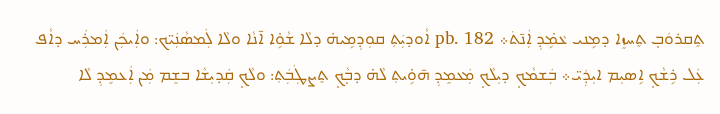ܬܸܩܪܘܿܒ̣ ܬܸܚܙܸܐ ܕܡܹܢܝ ܥܵܡܹ̇ܕܼ ܐܲܢ̄ܬ݁܀ pb. 182 ܐܵܘܕܝܲܬܼ ܩܘܼܕܼܡܹܝܗ̇ ܕܠܵܐ ܫܵܘܹ̇ܐ ܐ̄ܢܵܐ ܘܠܵܐ ܠܲܡܣܵܢܲܝ̈ܟ: ܘܐܲܝܟܲܢ ܐܲܡܪܲܚ ܕܐܵܦ ܥܲܠ ܪܹܫܵܟ̣ ܐܹܣܝܼܡ ܐܝܼܕܲܝ̈܀ ܒܲܫܡܵܟ̣ ܕܝܼܠܵܟ̣ ܡܲܥܡܸܕܼ ܗ̄ܘܹ̇ܝܬܼ ܠܵܗ̇ ܕܒ̣ܵܟ̣ ܬܸܨܛܲܒܲܬܼ: ܘܠܵܟ̣ ܩܲܕܝܼܫܵܐ ܒܫܸܡ ܡܲܢ ܐܲܥܡܸܕܼ ܠܵܐ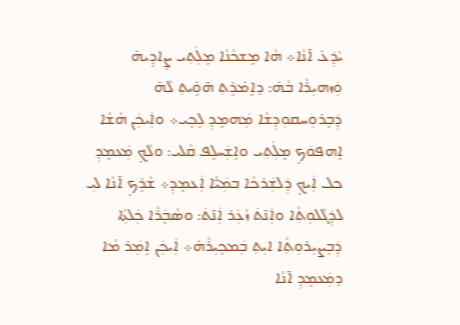ܝܵܕܲܥ̇ ܐ̄ܢܵܐ܀ ܗܵܐ ܡܸܫܟܵܢܵܐ ܡܸܠܲܬܼܝ ܨܹܐܕܹܝܗ̇ ܘܲܙܗܝܼܪܵܐ ܒܵܗ̇: ܕܐܸܡ̇ܪܹܬܼ ܗ̄ܘܹ̇ܝܬܼ ܠܵܗ̇ ܕܲܒ̣ܪܘܼܚܩܘܼܕܼܫܵܐ ܡܲܗܡܸܕܼ ܠܹܟ̣ܝ܀ ܘܐܲܝܟܲܢ ܗܵܫܵܐ ܐܸܗܦܘܿܟ̣ ܡܸܠܲܬܼܝ ܘܐܹܫܲܚܠܸܦ ܩܵܠܝ: ܘܠܵܟ̣ ܡܲܥܡܸܕܼ ܟܠ ܐܲܝܟ̣ ܕܲܠܫܲܪܟܵܐ ܒܡܲܝ̈ܵܐ ܐܲܥܡܸܕܼ܀ ܫܵܪܹܟ̣ ܐ̄ܢܵܐ ܠܝܼ ܠܕܲܓܵܠܘܼܬܼܵܐ ܘܐܲܢ̄ܬ݁ ܙܵܥܲܪ ܐܲܢ̄ܬ݁: ܘܣܵܒ̣݁ܪܵܐ ܟܲܠܬܼܵܐ ܕܲܒ̣ܨܝܼܪܘܼܬܼܵܐ ܐܝܼܬܼ ܒܲܡܟ̣ܝܼܪܵܗ̇܀ ܐܲܝܟܲܢ ܐܹܡܲܪ ܡܵܐ ܕܡܲܥܡܸܕܼ ܐ̄ܢܵܐ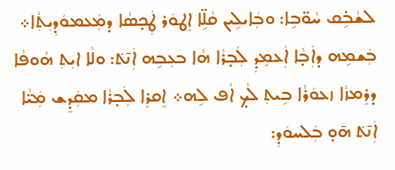ܠܫܵܒܹ̇ܩ ܚܵܘ̈ܒܹܐ: ܘܒܲܐܝܠܹܝܢ ܩܵܠܹ̈ܐ ܐܸܛܘܿܪ ܛܲܟ̣ܣܵܐ ܕܡܲܥܡܘܿܕܼܝܼܬܼܵܐ܀ ܒܲܫܡܹܗ ܕܐܲܒ̣ܵܐ ܐܲܥܡܸܕܼ ܠܲܒ̣ܪܵܐ ܗܵܐ ܒܥܼܒܹܗ ܐܲܢ̄ܬ݁: ܘܠܵܐ ܐܝܼܬܼ ܗܵܘܦܵܐ ܕܪܸܡܙܵܐ ܙܥܘܿܪܵܐ ܒܹܝܬܼ ܠܵܟ̣ ܐܵܦ ܠܹܗ܀ ܐܸܩܪܸܐ ܠܲܒ̣ܪܵܐ ܡܩܲܕܸܫ ܡܲܝ̈ܵܐ ܐܲܢ̄ܬ݁ ܗ̄ܘ̣ ܒܲܠܚܘܿܕܼ: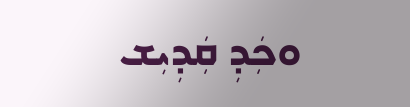ܘܟܲܕܼ ܩܲܕܼܝܼܫ